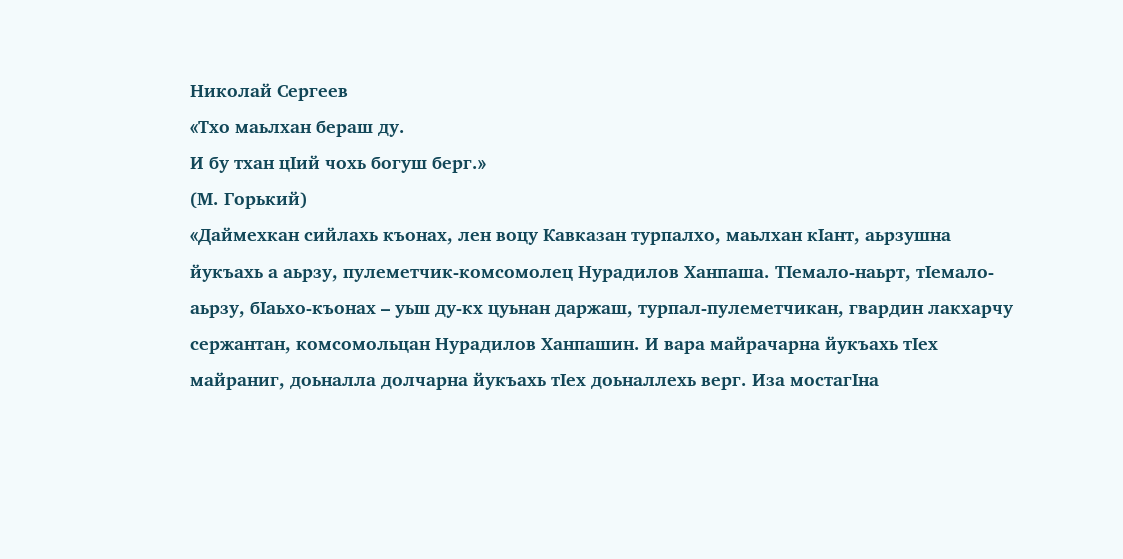Николай Сергеев
«Тхо маьлхан бераш ду.
И бу тхан цIий чохь богуш берг.»
(М. Горький)
«Даймехкан сийлахь къонах, лен воцу Кавказан турпалхо, маьлхан кIант, аьрзушна йукъахь а аьрзу, пулеметчик-комсомолец Нурадилов Ханпаша. ТIемало-наьрт, тIемало-аьрзу, бIаьхо-къонах – уьш ду-кх цуьнан даржаш, турпал-пулеметчикан, гвардин лакхарчу сержантан, комсомольцан Нурадилов Ханпашин. И вара майрачарна йукъахь тIех майраниг, доьналла долчарна йукъахь тIех доьналлехь верг. Иза мостагIна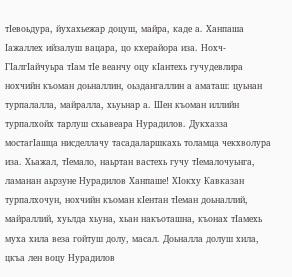тIевоьдура, йухахьежар доцуш, майра, каде а. Ханпаша Iажаллех ийзалуш вацара, цо кхерайора иза. Нохч-ГIалгIайчуьра тIам тIе веанчу оцу кIантехь гучудевлира нохчийн къоман доьналлин, оьздангаллин а аматаш: цуьнан турпалалла, майралла, хьуьнар а. Шен къоман иллийн турпалхойх тарлуш схьавеара Нурадилов. Дукхазза мостагIашца нисделлачу тасадаларшкахь толамца чекхволура иза. Хьажал, тIемало, наьртан вастехь гучу тIемалочуьнга, ламанан аьрзуне Нурадилов Ханпаше! ХIокху Кавказан турпалхочун, нохчийн къоман кIентан тIеман доьналлий, майраллий, хуьлда хьуна, хьан накъоташна, къонах тIамехь муха хила веза гойтуш долу, масал. Доьналла долуш хила, цкъа лен воцу Нурадилов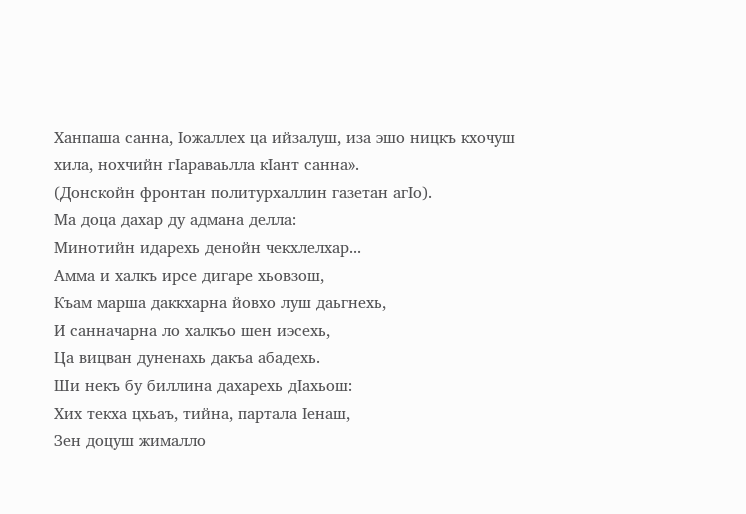Ханпаша санна, Iожаллех ца ийзалуш, иза эшо ницкъ кхочуш хила, нохчийн гIараваьлла кIант санна».
(Донскойн фронтан политурхаллин газетан агIо).
Ма доца дахар ду адмана делла:
Минотийн идарехь денойн чекхлелхар...
Амма и халкъ ирсе дигаре хьовзош,
Къам марша даккхарна йовхо луш даьгнехь,
И санначарна ло халкъо шен иэсехь,
Ца вицван дуненахь дакъа абадехь.
Ши некъ бу биллина дахарехь дIахьош:
Хих текха цхьаъ, тийна, партала Iенаш,
Зен доцуш жималло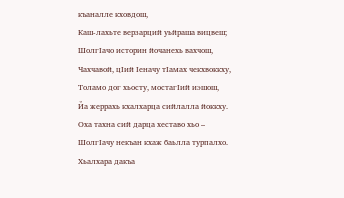къаналле кховдош,
Каш-лахьте верзарций уьйраша вицвеш;
ШолгIачо историн йочанехь вахчош,
Чахчавой, цIий Iеначу тIамах чекхвоккху,
Толамо дог хьосту, мостагIий иэшош,
Йа жеррахь кхалхарца сийлалла йоккху.
Оха тахна сий дарца хеставо хьо –
ШолгIачу некъан кхаж баьлла турпалхо.
Хьалхара дакъа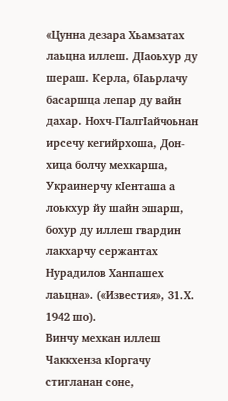«Цунна дезара Хьамзатах лаьцна иллеш. ДIаоьхур ду шераш. Керла, бIаьрлачу басаршца лепар ду вайн дахар. Нохч-ГIалгIайчоьнан ирсечу кегийрхоша, Дон-хица болчу мехкарша, Украинерчу кIенташа а лоькхур йу шайн эшарш, бохур ду иллеш гвардин лакхарчу сержантах Нурадилов Ханпашех лаьцна». («Известия», 31.Х. 1942 шо).
Винчу мехкан иллеш
Чаккхенза кIоргачу стигланан соне,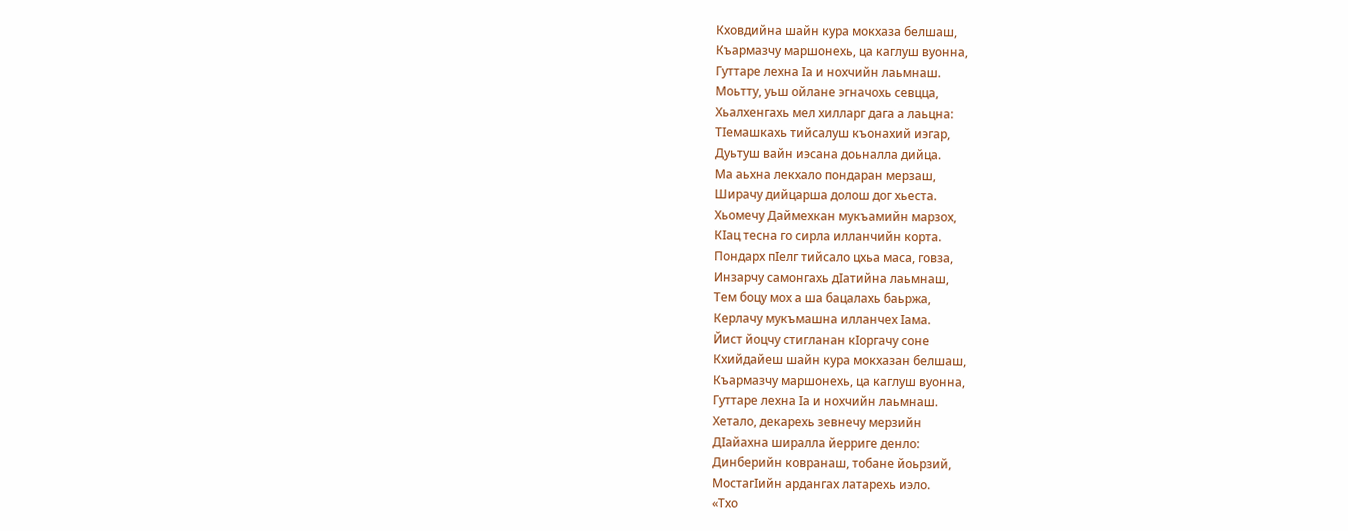Кховдийна шайн кура мокхаза белшаш,
Къармазчу маршонехь, ца каглуш вуонна,
Гуттаре лехна Iа и нохчийн лаьмнаш.
Моьтту, уьш ойлане эгначохь севцца,
Хьалхенгахь мел хилларг дага а лаьцна:
ТIемашкахь тийсалуш къонахий иэгар,
Дуьтуш вайн иэсана доьналла дийца.
Ма аьхна лекхало пондаран мерзаш,
Ширачу дийцарша долош дог хьеста.
Хьомечу Даймехкан мукъамийн марзох,
КIац тесна го сирла илланчийн корта.
Пондарх пIелг тийсало цхьа маса, говза,
Инзарчу самонгахь дIатийна лаьмнаш,
Тем боцу мох а ша бацалахь баьржа,
Керлачу мукъмашна илланчех Iама.
Йист йоцчу стигланан кIоргачу соне
Кхийдайеш шайн кура мокхазан белшаш,
Къармазчу маршонехь, ца каглуш вуонна,
Гуттаре лехна Iа и нохчийн лаьмнаш.
Хетало, декарехь зевнечу мерзийн
ДIайахна ширалла йерриге денло:
Динберийн ковранаш, тобане йоьрзий,
МостагIийн ардангах латарехь иэло.
«Тхо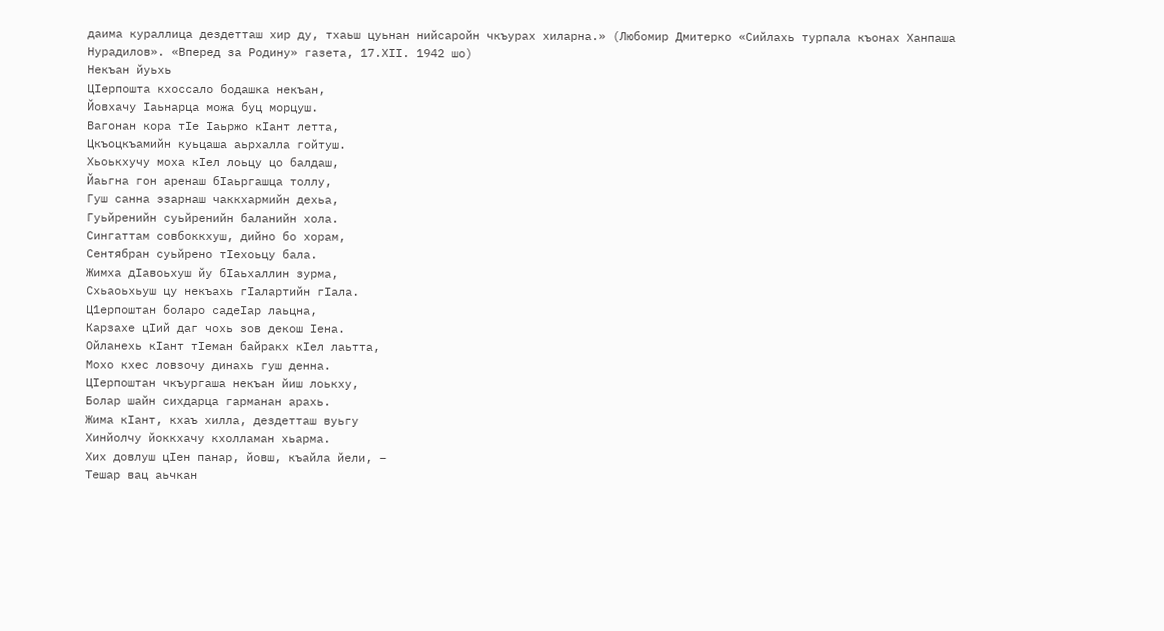даима кураллица дездетташ хир ду, тхаьш цуьнан нийсаройн чкъурах хиларна.» (Любомир Дмитерко «Сийлахь турпала къонах Ханпаша Нурадилов». «Вперед за Родину» газета, 17.ХII. 1942 шо)
Некъан йуьхь
ЦIерпошта кхоссало бодашка некъан,
Йовхачу Iаьнарца можа буц морцуш.
Вагонан кора тIе Iаьржо кIант летта,
Цкъоцкъамийн куьцаша аьрхалла гойтуш.
Хьоькхучу моха кIел лоьцу цо балдаш,
Йаьгна гон аренаш бIаьргашца толлу,
Гуш санна эзарнаш чаккхармийн дехьа,
Гуьйренийн суьйренийн баланийн хола.
Сингаттам совбоккхуш, дийно бо хорам,
Сентябран суьйрено тIехоьцу бала.
Жимха дIавоьхуш йу бIаьхаллин зурма,
Схьаоьхьуш цу некъахь гIалартийн гIала.
Ц1ерпоштан боларо садеIар лаьцна,
Карзахе цIий даг чохь зов декош Iена.
Ойланехь кIант тIеман байракх кIел лаьтта,
Мохо кхес ловзочу динахь гуш денна.
ЦIерпоштан чкъургаша некъан йиш лоькху,
Болар шайн сихдарца гарманан арахь.
Жима кIант, кхаъ хилла, дездетташ вуьгу
Хинйолчу йоккхачу кхолламан хьарма.
Хих довлуш цIен панар, йовш, къайла йели, –
Тешар вац аьчкан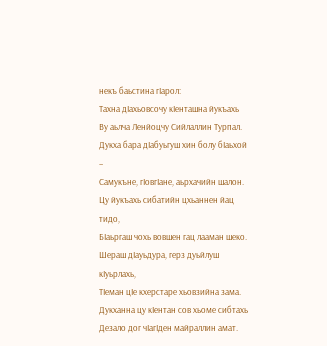некъ баьстина гIарол:
Тахна дIахьовсочу кIенташна йукъахь
Ву аьлча Ленйоцчу Сийлаллин Турпал.
Дукха бара дIабуьгуш хин болу бIаьхой –
Самукъне, гIовгIане, аьрхачийн шалон.
Цу йукъахь сибатийн цхьаннен йац тидо,
БIаьргаш чохь вовшен гац лааман шеко.
Шераш дIауьдура, герз дуьйлуш кIуьрлахь,
ТIеман цIе кхерстаре хьовзийна зама.
Дукханна цу кIентан сов хьоме сибтахь
Дезало дог чIагIден майраллин амат.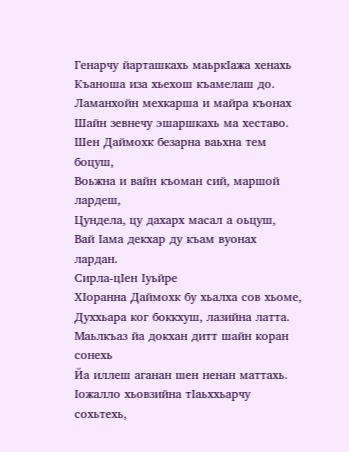Генарчу йарташкахь маьркIажа хенахь
Къаноша иза хьехош къамелаш до.
Ламанхойн мехкарша и майра къонах
Шайн зевнечу эшаршкахь ма хеставо.
Шен Даймохк безарна ваьхна тем боцуш,
Воьжна и вайн къоман сий, маршой лардеш,
Цундела, цу дахарх масал а оьцуш,
Вай Iама декхар ду къам вуонах лардан.
Сирла-цIен Iуьйре
ХIоранна Даймохк бу хьалха сов хьоме,
Духхьара ког боккхуш, лазийна латта.
Маьлкъаз йа докхан дитт шайн коран сонехь
Йа иллеш аганан шен ненан маттахь.
Iожалло хьовзийна тIаьххьарчу сохьтехь,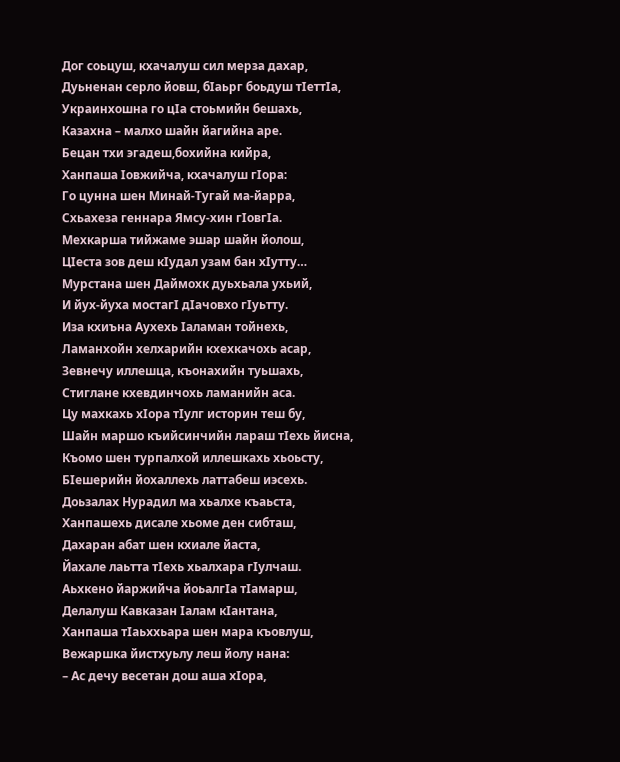Дог соьцуш, кхачалуш сил мерза дахар,
Дуьненан серло йовш, бIаьрг боьдуш тIеттIа,
Украинхошна го цIа стоьмийн бешахь,
Казахна – малхо шайн йагийна аре.
Бецан тхи эгадеш,бохийна кийра,
Ханпаша Iовжийча, кхачалуш гIора:
Го цунна шен Минай-Тугай ма-йарра,
Схьахеза геннара Ямсу-хин гIовгIа.
Мехкарша тийжаме эшар шайн йолош,
ЦIеста зов деш кIудал узам бан хIутту…
Мурстана шен Даймохк дуьхьала ухьий,
И йух-йуха мостагI дIачовхо гIуьтту.
Иза кхиъна Аухехь Iаламан тойнехь,
Ламанхойн хелхарийн кхехкачохь асар,
Зевнечу иллешца, къонахийн туьшахь,
Стиглане кхевдинчохь ламанийн аса.
Цу махкахь хIора тIулг историн теш бу,
Шайн маршо къийсинчийн лараш тIехь йисна,
Къомо шен турпалхой иллешкахь хьоьсту,
БIешерийн йохаллехь латтабеш иэсехь.
Доьзалах Нурадил ма хьалхе къаьста,
Ханпашехь дисале хьоме ден сибташ,
Дахаран абат шен кхиале йаста,
Йахале лаьтта тIехь хьалхара гIулчаш.
Аьхкено йаржийча йоьалгIа тIамарш,
Делалуш Кавказан Iалам кIантана,
Ханпаша тIаьххьара шен мара къовлуш,
Вежаршка йистхуьлу леш йолу нана:
– Ас дечу весетан дош аша хIора,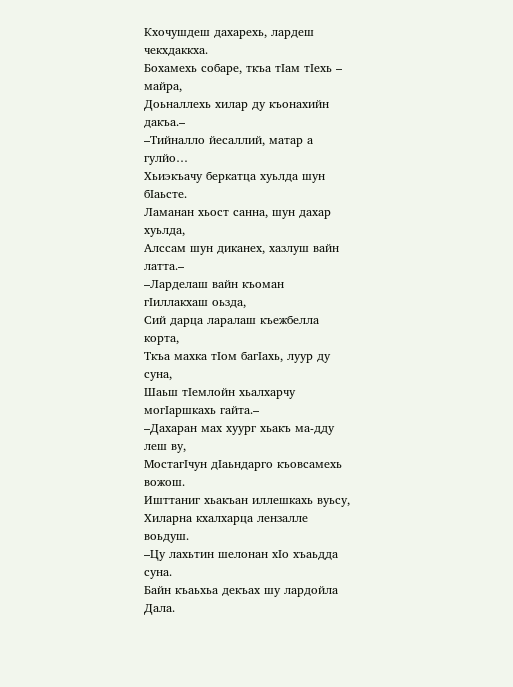Кхочушдеш дахарехь, лардеш чекхдаккха.
Бохамехь собаре, ткъа тIам тIехь – майра,
Доьналлехь хилар ду къонахийн дакъа.–
–Тийналло йесаллий, матар а гулйо…
Хьиэкъачу беркатца хуьлда шун бIаьсте.
Ламанан хьост санна, шун дахар хуьлда,
Алссам шун диканех, хазлуш вайн латта.–
–Ларделаш вайн къоман гIиллакхаш оьзда,
Сий дарца ларалаш къежбелла корта,
Ткъа махка тIом багIахь, луур ду суна,
Шаьш тIемлойн хьалхарчу могIаршкахь гайта.–
–Дахаран мах хуург хьакъ ма-дду леш ву,
МостагIчун дIаьндарго къовсамехь вожош.
Ишттаниг хьакъан иллешкахь вуьсу,
Хиларна кхалхарца лензалле воьдуш.
–Цу лахьтин шелонан хIо хъаьдда суна.
Байн къаьхьа декъах шу лардойла Дала.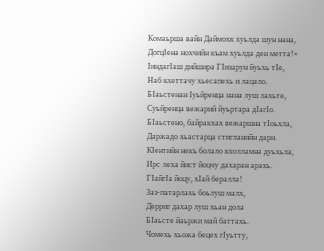Комаьрша вайн Даймохк хуьлда шун нана,
ДогцIена нохчийн къам хуьлда ден метта!»
IиндагIаш дийшира ГIизарун йуьхь тIе,
Наб кхеттачу хьесапехь и лацало.
БIаьстенан Iуьйренца нана луш лахьте,
Суьйренца вежарий йуьртара дIагIо.
БIаьстено, байракхах вежаршна тIоьхла,
Даржадо хьастарца стигланийн дари.
КIентийн некъ болало кхолламна дуьхьла,
Ирс леха йист йоцчу дахаран арахь.
ГIайгIа йоцу, хIай бералла!
Заз-патарлахь боьлуш малх,
Дерриг дахар луш хьан дола
БIаьсте йаьржи май баттахь.
Чомехь хьожа бецех гIуьтту,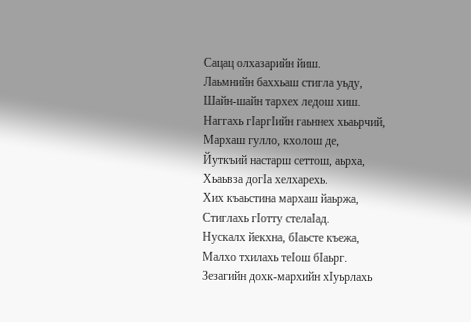Сацац олхазарийн йиш.
Лаьмнийн баххьаш стигла уьду,
Шайн-шайн тархех ледош хиш.
Наггахь гIаргIийн гаьннех хьаьрчий,
Мархаш гулло, кхолош де,
Йуткъий настарш сеттош, аьрха,
Хьаьвза догIа хелхарехь.
Хих къаьстина мархаш йаьржа,
Стиглахь гIотту стелаIад.
Нускалх йекхна, бIаьсте къежа,
Малхо тхилахь теIош бIаьрг.
Зезагийн дохк-мархийн хIуьрлахь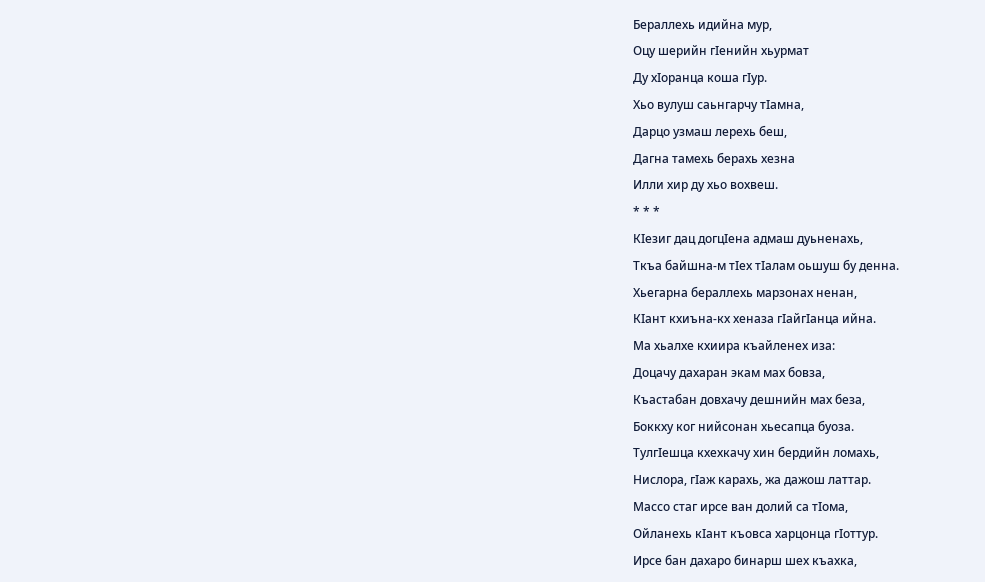Бераллехь идийна мур,
Оцу шерийн гIенийн хьурмат
Ду хIоранца коша гIур.
Хьо вулуш саьнгарчу тIамна,
Дарцо узмаш лерехь беш,
Дагна тамехь берахь хезна
Илли хир ду хьо вохвеш.
* * *
КIезиг дац догцIена адмаш дуьненахь,
Ткъа байшна-м тIех тIалам оьшуш бу денна.
Хьегарна бераллехь марзонах ненан,
КIант кхиъна-кх хеназа гIайгIанца ийна.
Ма хьалхе кхиира къайленех иза:
Доцачу дахаран экам мах бовза,
Къастабан довхачу дешнийн мах беза,
Боккху ког нийсонан хьесапца буоза.
ТулгIешца кхехкачу хин бердийн ломахь,
Нислора, гIаж карахь, жа дажош латтар.
Массо стаг ирсе ван долий са тIома,
Ойланехь кIант къовса харцонца гIоттур.
Ирсе бан дахаро бинарш шех къахка,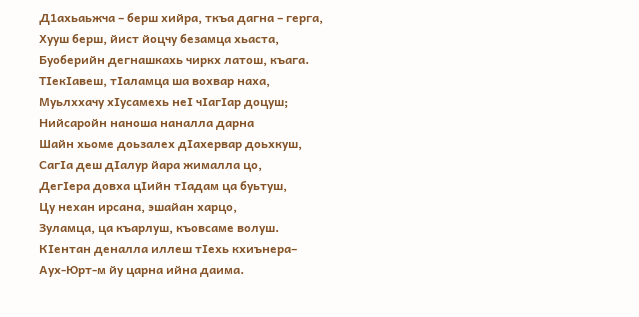Д1ахьаьжча – берш хийра, ткъа дагна – герга,
Хууш берш, йист йоцчу безамца хьаста,
Буоберийн дегнашкахь чиркх латош, къага.
ТIекIавеш, тIаламца ша вохвар наха,
Муьлххачу хIусамехь неI чIагIар доцуш;
Нийсаройн наноша наналла дарна
Шайн хьоме доьзалех дIахервар доьхкуш,
СагIа деш дIалур йара жималла цо,
ДегIера довха цIийн тIадам ца буьтуш,
Цу нехан ирсана, эшайан харцо,
Зуламца, ца къарлуш, къовсаме волуш.
КIентан деналла иллеш тIехь кхиънера–
Аух-Юрт-м йу царна ийна даима.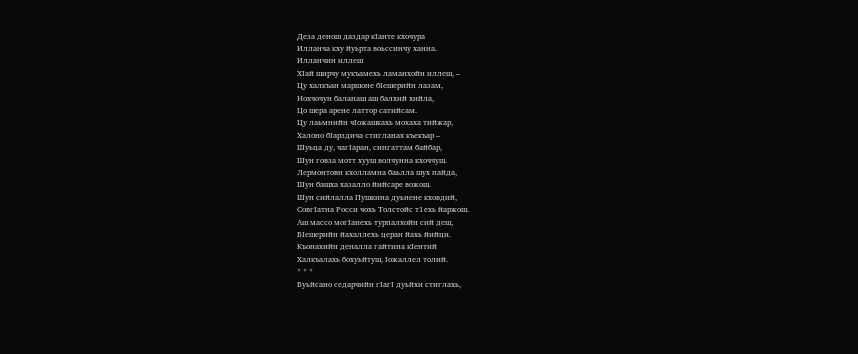Деза денош даздар кIанте кхочура
Илланча кху йуьрта воьссинчу ханна.
Илланчин иллеш
ХIай ширчу мукъамехь ламанхойн иллеш, –
Цу халкъан маршоне бIешерийн лазам,
Нохчочун баланаш аш балхий хийла,
Цо шера арене латтор сатийсам.
Цу лаьмнийн чIожашкахь мохаха тийжар,
Халоно бIарздича стигланах къекъар –
Шуьца ду, чагIаран, сингаттам байбар,
Шун говза мотт хууш волчунна кхоччуш.
Лермонтовн кхолламна баьлла шух пайда,
Шун башха хазалло йийсаре вожош.
Шун сийлалла Пушкина дуьнене кховдий,
СовгIатна Росси чохь Толстойс т1ехь йаржош.
Аш массо могIанехь турпалхойн сий деш,
БIешерийн йахаллехь церан йахь йийци.
Къонахийн деналла гайтина кIентий
Халкъалахь бохуьйтуш, Iожаллел толий.
* * *
Буьйсано седарчийн гIагI дуьйхи стиглахь,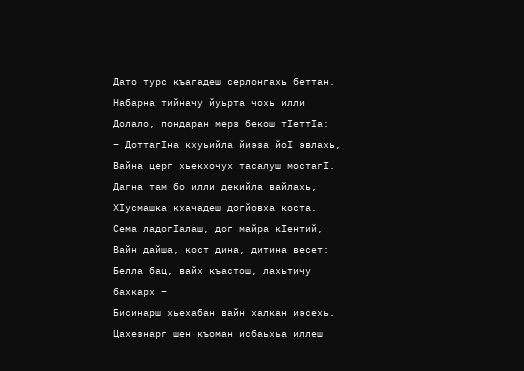Дато турс къагадеш серлонгахь беттан.
Набарна тийначу йуьрта чохь илли
Долало, пондаран мерз бекош тIеттIа:
– ДоттагIна кхуьийла йиэза йоI эвлахь,
Вайна церг хьекхочух тасалуш мостагI.
Дагна там бо илли декийла вайлахь,
ХIусмашка кхачадеш догйовха коста.
Сема ладогIалаш, дог майра кIентий,
Вайн дайша, кост дина, дитина весет:
Белла бац, вайх къастош, лахьтичу бахкарх –
Бисинарш хьехабан вайн халкан иэсехь.
Цахезнарг шен къоман исбаьхьа иллеш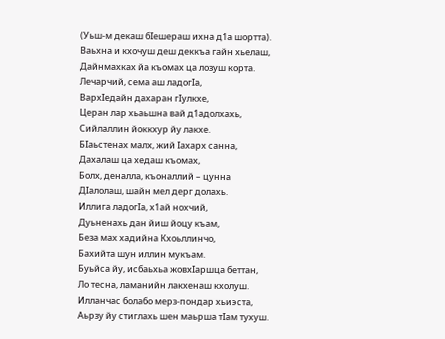(Уьш-м декаш бIешераш ихна д1а шортта).
Ваьхна и кхочуш деш деккъа гайн хьелаш,
Дайнмахках йа къомах ца лозуш корта.
Лечарчий, сема аш ладогIа,
ВархIедайн дахаран гIулкхе,
Церан лар хьаьшна вай д1адолхахь,
Сийлаллин йоккхур йу лакхе.
БIаьстенах малх, жий Iахарх санна,
Дахалаш ца хедаш къомах,
Болх, деналла, къоналлий – цунна
ДIалолаш, шайн мел дерг долахь.
Иллига ладогIа, х1ай нохчий,
Дуьненахь дан йиш йоцу къам,
Беза мах хадийна Кхоьллинчо,
Бахийта шун иллин мукъам.
Буьйса йу, исбаьхьа жовхIаршца беттан,
Ло тесна, ламанийн лакхенаш кхолуш.
Илланчас болабо мерз-пондар хьиэста,
Аьрзу йу стиглахь шен маьрша тIам тухуш.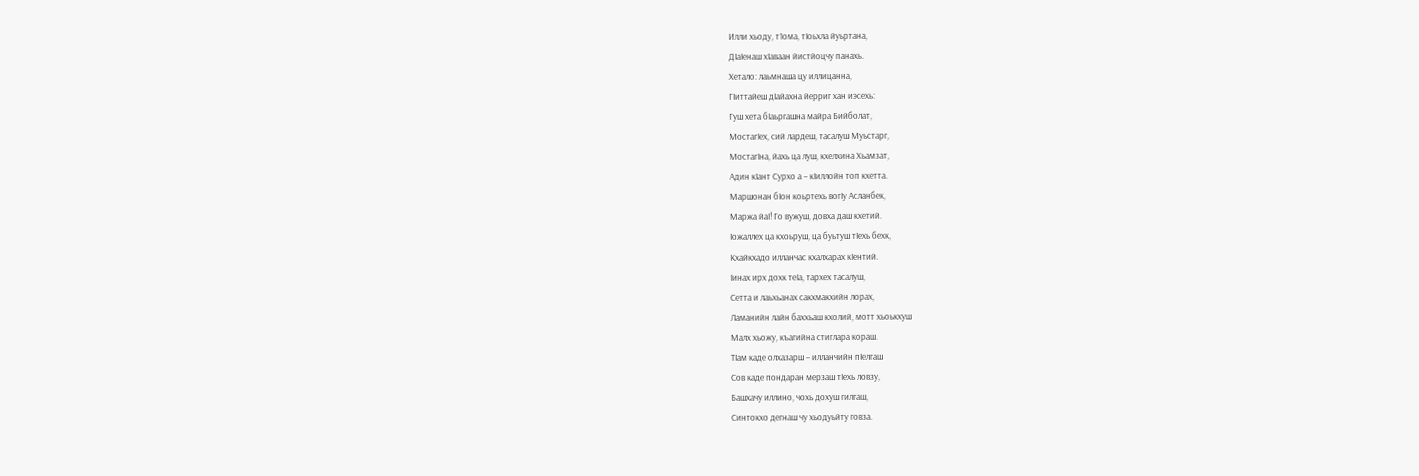Илли хьоду, т1ома, тIоьхла йуьртана,
ДIаIенаш хIаваан йистйоцчу панахь.
Хетало: лаьмнаша цу иллицанна,
ГIиттайеш дIайахна йерриг хан иэсехь:
Гуш хета бIаьргашна майра Бийболат,
МостагIех, сий лардеш, тасалуш Муьстарг,
МостагIна, йахь ца луш, кхелхина Хьамзат,
Адин кIант Сурхо а – кIиллойн топ кхетта.
Маршонан бIон коьртехь вогIу Асланбек,
Маржа йаI! Го вужуш, довха даш кхетий.
Iожаллех ца кхоьруш, ца буьтуш тIехь бехк,
Кхайкхадо илланчас кхалхарах кIентий.
Iинах ирх дохк теIа, тархех тасалуш,
Сетта и лаьхьанах сакхмакхийн лорах,
Ламанийн лайн баххьаш кхолий, мотт хьоькхуш
Малх хьожу, къагийна стиглара кораш.
ТIам каде олхазарш – илланчийн пIелгаш
Сов каде пондаран мерзаш тIехь ловзу,
Башхачу иллино, чохь дохуш гилгаш,
Синтокхо дегнаш чу хьодуьйту говза.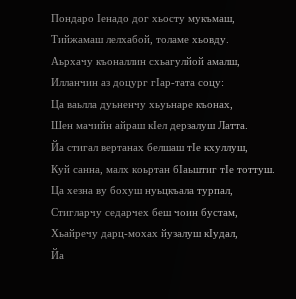Пондаро Iенадо дог хьосту мукъмаш,
Тийжамаш лелхабой, толаме хьовду.
Аьрхачу къоналлин схьагулйой амалш,
Илланчин аз доцург гIар-тата соцу:
Ца ваьлла дуьненчу хьуьнаре къонах,
Шен мачийн айраш кIел дерзалуш Латта.
Йа стигал вертанах белшаш тIе кхуллуш,
Куй санна, малх коьртан бIаьштиг тIе тоттуш.
Ца хезна ву бохуш нуьцкъала турпал,
Стигларчу седарчех беш чоин бустам,
Хьайречу дарц-мохах йузалуш кIудал,
Йа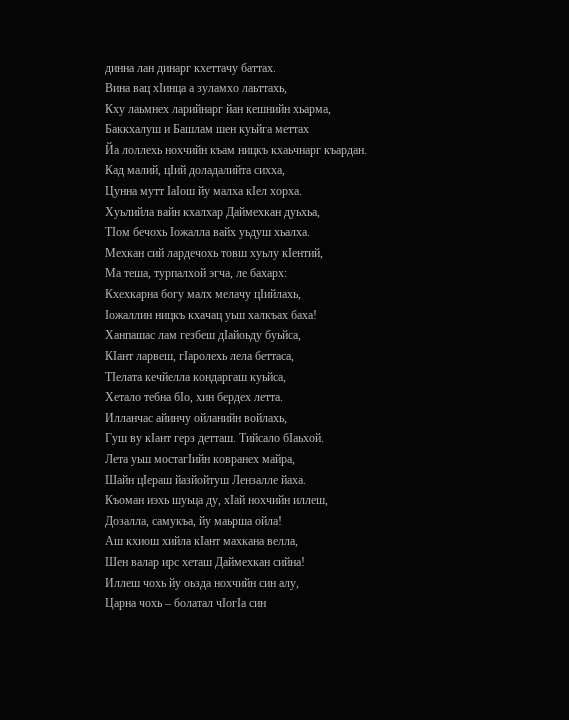динна лан динарг кхеттачу баттах.
Вина вац хIинца а зуламхо лаьттахь,
Кху лаьмнех ларийнарг йан кешнийн хьарма,
Баккхалуш и Башлам шен куьйга меттах
Йа лоллехь нохчийн къам ницкъ кхаьчнарг къардан.
Кад малий, цIий доладалийта сихха,
Цунна мутт IаIош йу малха кIел хорха.
Хуьлийла вайн кхалхар Даймехкан дуьхьа,
ТIом бечохь Iожалла вайх уьдуш хьалха.
Мехкан сий лардечохь товш хуьлу кIентий,
Ма теша, турпалхой эгча, ле бахарх:
Кхехкарна богу малх мелачу цIийлахь,
Iожаллин ницкъ кхачац уьш халкъах баха!
Ханпашас лам гезбеш дIайоьду буьйса,
КIант ларвеш, гIаролехь лела беттаса,
ТIелата кечйелла кондаргаш куьйса,
Хетало тебна бIо, хин бердех летта.
Илланчас айинчу ойланийн войлахь,
Гуш ву кIант герз детташ. Тийсало бIаьхой.
Лета уьш мостагIийн ковранех майра,
Шайн цIераш йазйойтуш Лензалле йаха.
Къоман иэхь шуьца ду, хIай нохчийн иллеш,
Дозалла, самукъа, йу маьрша ойла!
Аш кхиош хийла кIант махкана велла,
Шен валар ирс хеташ Даймехкан сийна!
Иллеш чохь йу оьзда нохчийн син алу,
Царна чохь – болатал чIогIа син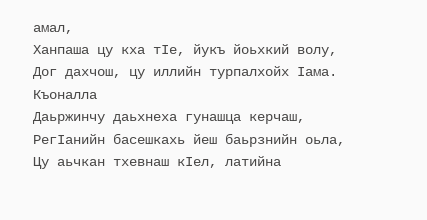амал,
Ханпаша цу кха тIе, йукъ йоьхкий волу,
Дог дахчош, цу иллийн турпалхойх Iама.
Къоналла
Даьржинчу даьхнеха гунашца керчаш,
РегIанийн басешкахь йеш баьрзнийн оьла,
Цу аьчкан тхевнаш кIел, латийна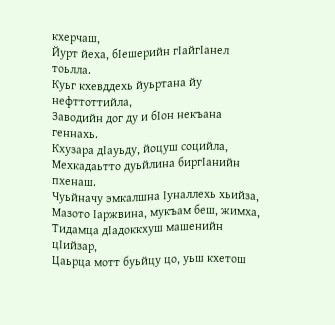кхерчаш,
Йурт йеха, бIешерийн гIайгIанел тоьлла.
Куьг кхевддехь йуьртана йу нефттоттийла,
Заводийн дог ду и бIон некъана геннахь.
Кхузара дIауьду, йоцуш социйла,
Мехкадаьтто дуьйлина биргIанийн пхенаш.
Чуьйначу эмкалшна Iуналлехь хьийза,
Мазото Iаржвина, мукъам беш, жимха,
Тидамца дIадоккхуш машенийн цIийзар,
Цаьрца мотт буьйцу цо, уьш кхетош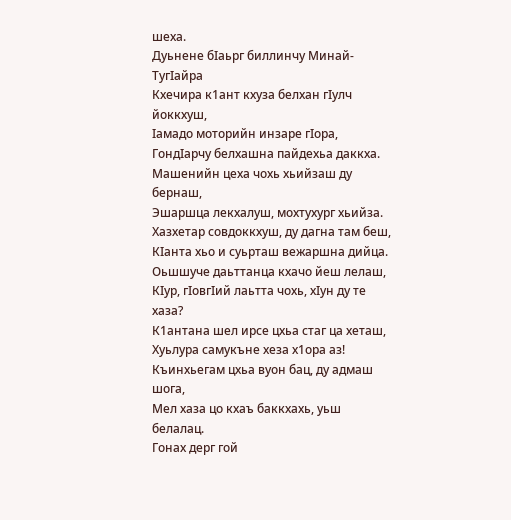шеха.
Дуьнене бIаьрг биллинчу Минай-ТугIайра
Кхечира к1ант кхуза белхан гIулч йоккхуш,
Iамадо моторийн инзаре гIора,
ГондIарчу белхашна пайдехьа даккха.
Машенийн цеха чохь хьийзаш ду бернаш,
Эшаршца лекхалуш, мохтухург хьийза.
Хазхетар совдоккхуш, ду дагна там беш,
КIанта хьо и суьрташ вежаршна дийца.
Оьшшуче даьттанца кхачо йеш лелаш,
КIур, гIовгIий лаьтта чохь, хIун ду те хаза?
К1антана шел ирсе цхьа стаг ца хеташ,
Хуьлура самукъне хеза х1ора аз!
Къинхьегам цхьа вуон бац, ду адмаш шога,
Мел хаза цо кхаъ баккхахь, уьш белалац.
Гонах дерг гой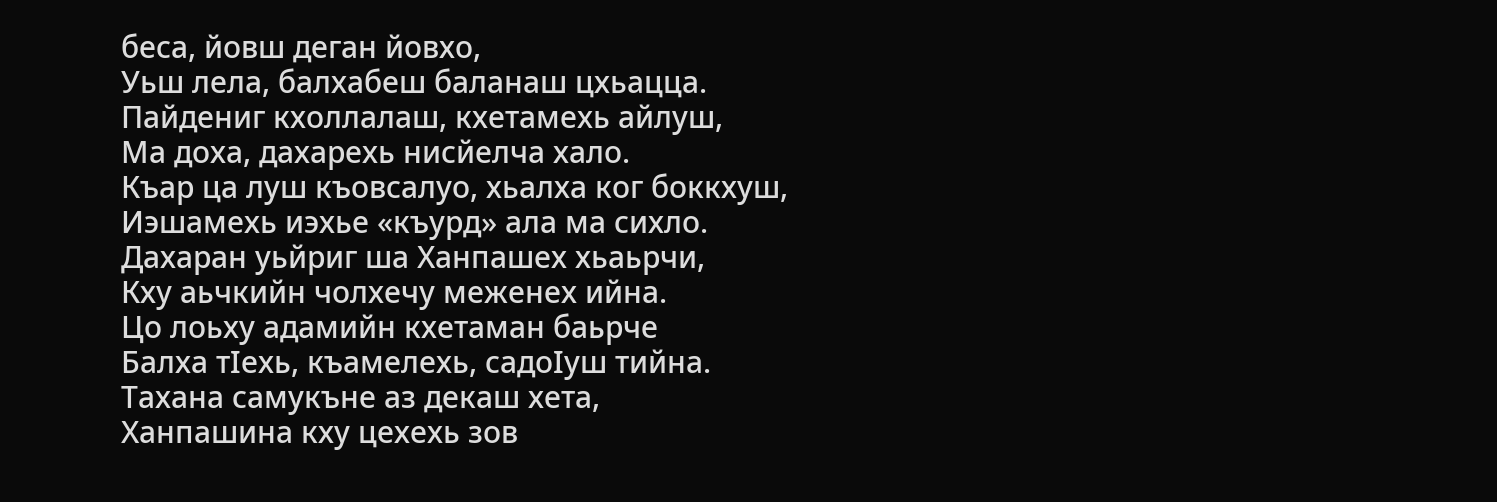беса, йовш деган йовхо,
Уьш лела, балхабеш баланаш цхьацца.
Пайдениг кхоллалаш, кхетамехь айлуш,
Ма доха, дахарехь нисйелча хало.
Къар ца луш къовсалуо, хьалха ког боккхуш,
Иэшамехь иэхье «къурд» ала ма сихло.
Дахаран уьйриг ша Ханпашех хьаьрчи,
Кху аьчкийн чолхечу меженех ийна.
Цо лоьху адамийн кхетаман баьрче
Балха тIехь, къамелехь, садоIуш тийна.
Тахана самукъне аз декаш хета,
Ханпашина кху цехехь зов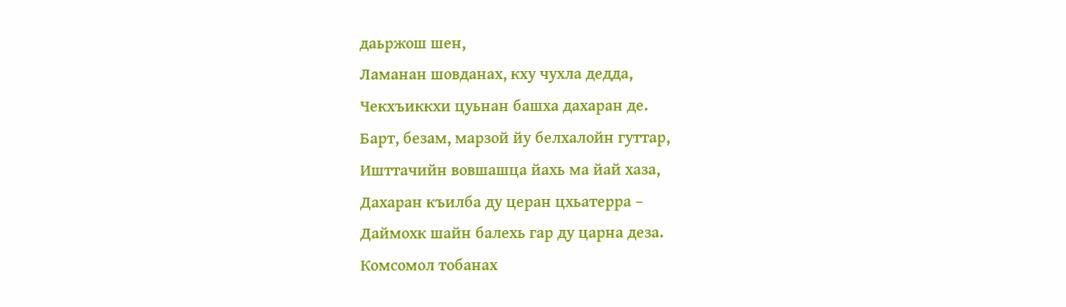даьржош шен,
Ламанан шовданах, кху чухла дедда,
Чекхъиккхи цуьнан башха дахаран де.
Барт, безам, марзой йу белхалойн гуттар,
Ишттачийн вовшашца йахь ма йай хаза,
Дахаран къилба ду церан цхьатерра –
Даймохк шайн балехь гар ду царна деза.
Комсомол тобанах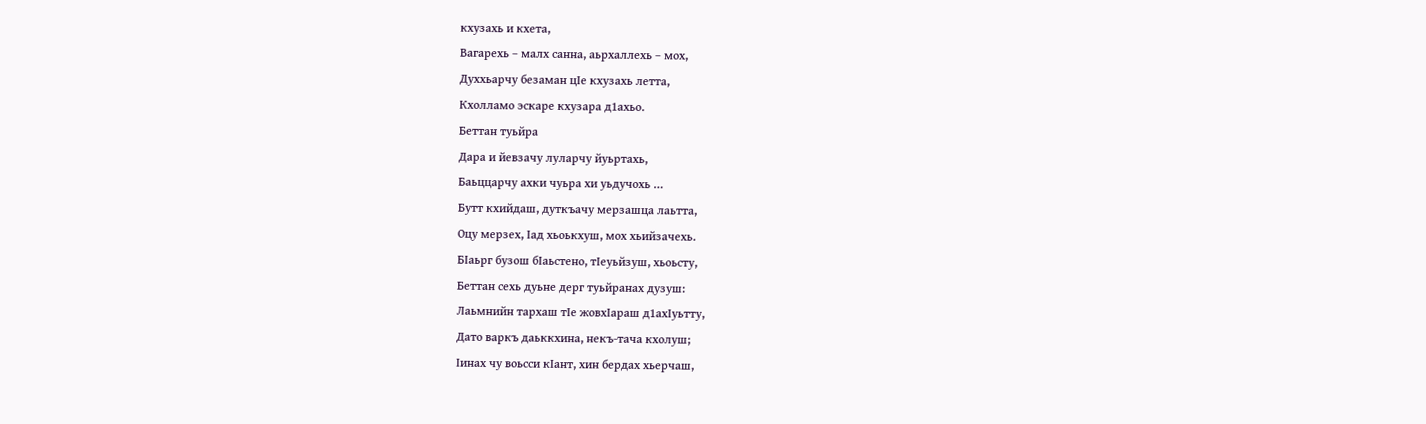кхузахь и кхета,
Вагарехь – малх санна, аьрхаллехь – мох,
Духхьарчу безаман цIе кхузахь летта,
Кхолламо эскаре кхузара д1ахьо.
Беттан туьйра
Дара и йевзачу луларчу йуьртахь,
Баьццарчу ахки чуьра хи уьдучохь …
Бутт кхийдаш, дуткъачу мерзашца лаьтта,
Оцу мерзех, Iад хьоькхуш, мох хьийзачехь.
БIаьрг бузош бIаьстено, тIеуьйзуш, хьоьсту,
Беттан сехь дуьне дерг туьйранах дузуш:
Лаьмнийн тархаш тIе жовхIараш д1ахIуьтту,
Дато варкъ даьккхина, некъ-тача кхолуш;
Iинах чу воьсси кIант, хин бердах хьерчаш,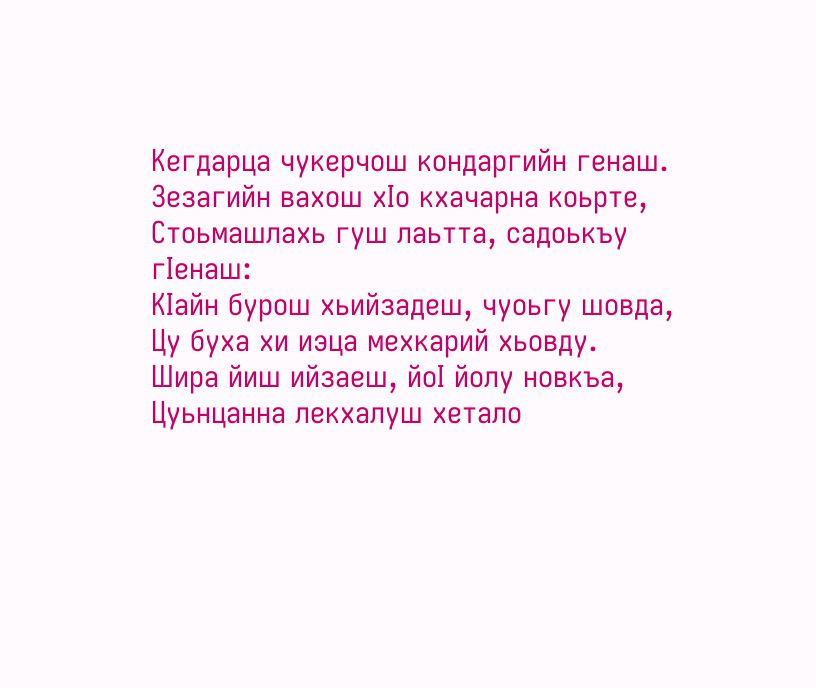Кегдарца чукерчош кондаргийн генаш.
Зезагийн вахош хIо кхачарна коьрте,
Стоьмашлахь гуш лаьтта, садоькъу гIенаш:
КIайн бурош хьийзадеш, чуоьгу шовда,
Цу буха хи иэца мехкарий хьовду.
Шира йиш ийзаеш, йоI йолу новкъа,
Цуьнцанна лекхалуш хетало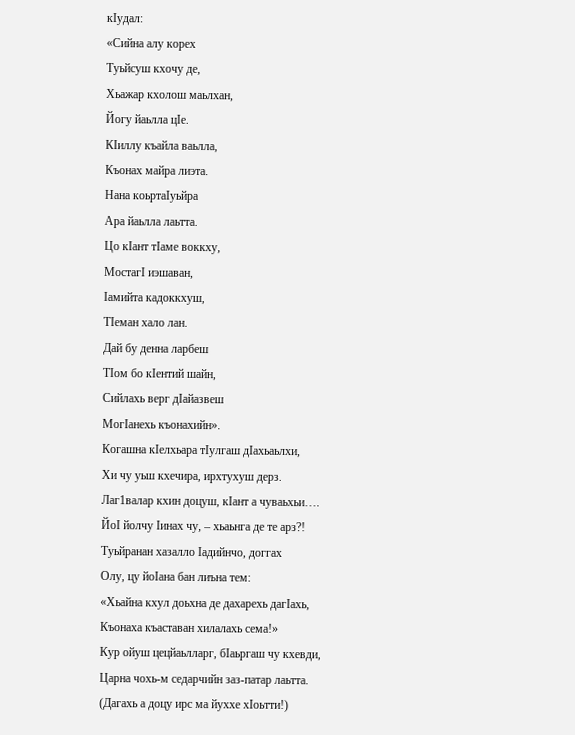кIудал:
«Сийна алу корех
Туьйсуш кхочу де,
Хьажар кхолош маьлхан,
Йогу йаьлла цIе.
КIиллу къайла ваьлла,
Къонах майра лиэта.
Нана коьртаIуьйра
Ара йаьлла лаьтта.
Цо кIант тIаме воккху,
МостагI иэшаван,
Iамийта кадоккхуш,
ТIеман хало лан.
Дай бу денна ларбеш
ТIом бо кIентий шайн,
Сийлахь верг дIайазвеш
МогIанехь къонахийн».
Когашна кIелхьара тIулгаш дIахьаьлхи,
Хи чу уьш кхечира, ирхтухуш дерз.
Лаг1валар кхин доцуш, кIант а чуваьхьи….
ЙоI йолчу Iинах чу, – хьаьнга де те арз?!
Туьйранан хазалло Iадийнчо, доггах
Олу, цу йоIана бан лиъна тем:
«Хьайна кхул доьхна де дахарехь дагIахь,
Къонаха къаставан хилалахь сема!»
Кур ойуш цецйаьлларг, бIаьргаш чу кхевди,
Царна чохь-м седарчийн заз-патар лаьтта.
(Дагахь а доцу ирс ма йуххе хIоьтти!)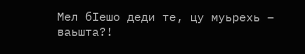Мел бIешо деди те, цу муьрехь – ваьшта?!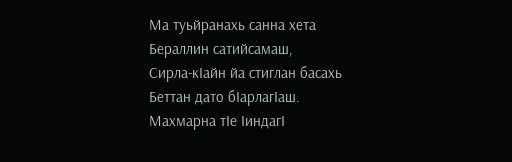Ма туьйранахь санна хета
Бераллин сатийсамаш,
Сирла-кIайн йа стиглан басахь
Беттан дато бIарлагIаш.
Махмарна тIе IиндагI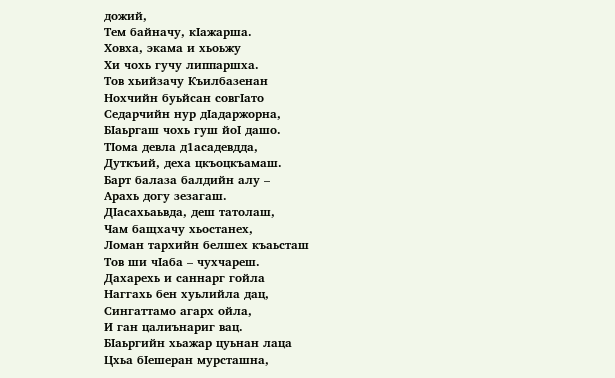дожий,
Тем байначу, кIажарша.
Ховха, экама и хьоьжу
Хи чохь гучу липпаршха.
Тов хьийзачу Къилбазенан
Нохчийн буьйсан совгIато
Седарчийн нур дIадаржорна,
БIаьргаш чохь гуш йоI дашо.
ТIома девла д1асадевдда,
Дуткъий, деха цкъоцкъамаш.
Барт балаза балдийн алу –
Арахь догу зезагаш.
ДIасахьаьвда, деш татолаш,
Чам бащхачу хьостанех,
Ломан тархийн белшех къаьсташ
Тов ши чIаба – чухчареш.
Дахарехь и саннарг гойла
Наггахь бен хуьлийла дац,
Сингаттамо агарх ойла,
И ган цалиънариг вац.
БIаьргийн хьажар цуьнан лаца
Цхьа бIешеран мурсташна,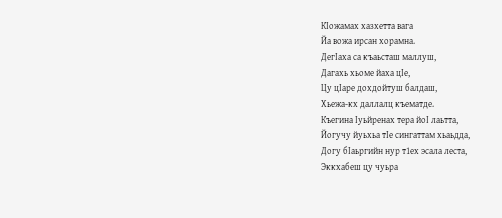КIожамах хазхетта вага
Йа вожа ирсан хорамна.
ДегIаха са къаьсташ маллуш,
Дагахь хьоме йаха цIе,
Цу цIаре дохдойтуш балдаш,
Хьежа-кх даллалц къематде.
Къегина Iуьйренах тера йоI лаьтта,
Йогучу йуьхьа тIе сингаттам хьаьдда,
Догу бIаьргийн нур т1ех эсала леста,
Эккхабеш цу чуьра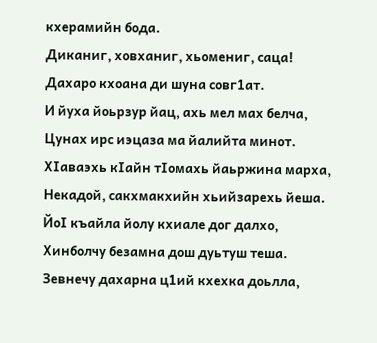кхерамийн бода.
Диканиг, ховханиг, хьомениг, саца!
Дахаро кхоана ди шуна совг1ат.
И йуха йоьрзур йац, ахь мел мах белча,
Цунах ирс иэцаза ма йалийта минот.
ХIаваэхь кIайн тIомахь йаьржина марха,
Некадой, сакхмакхийн хьийзарехь йеша.
ЙоI къайла йолу кхиале дог далхо,
Хинболчу безамна дош дуьтуш теша.
Зевнечу дахарна ц1ий кхехка доьлла,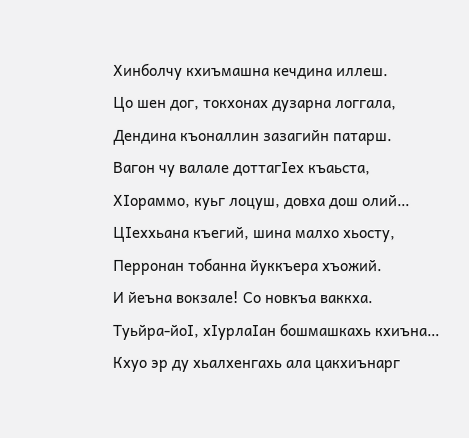Хинболчу кхиъмашна кечдина иллеш.
Цо шен дог, токхонах дузарна логгала,
Дендина къоналлин зазагийн патарш.
Вагон чу валале доттагIех къаьста,
ХIораммо, куьг лоцуш, довха дош олий…
ЦIеххьана къегий, шина малхо хьосту,
Перронан тобанна йуккъера хъожий.
И йеъна вокзале! Со новкъа ваккха.
Туьйра-йоI, хIурлаIан бошмашкахь кхиъна…
Кхуо эр ду хьалхенгахь ала цакхиънарг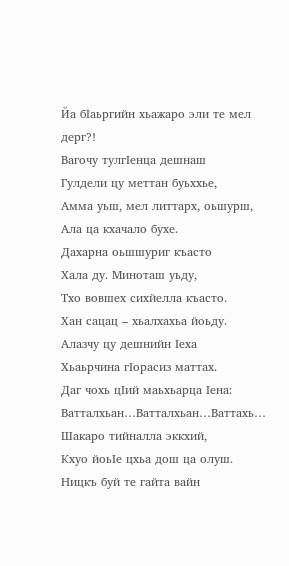Йа бIаьргийн хьажаро эли те мел дерг?!
Вагочу тулгIенца дешнаш
Гулдели цу меттан буьххье,
Амма уьш, мел литтарх, оьшурш,
Ала ца кхачало бухе.
Дахарна оьшшуриг къасто
Хала ду. Миноташ уьду,
Тхо вовшех сихйелла къасто.
Хан сацац – хьалхахьа йоьду.
Алазчу цу дешнийн Iеха
Хьаьрчина гIорасиз маттах.
Даг чохь цIий маьхьарца Iена:
Ватталхьан…Ватталхьан…Ваттахь…
Шакаро тийналла эккхий,
Кхуо йоьIе цхьа дош ца олуш.
Ницкъ буй те гайта вайн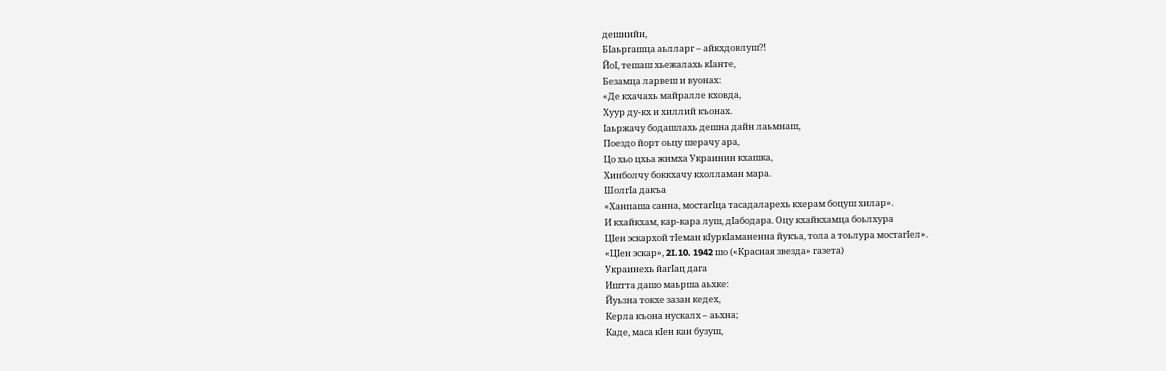дешнийн,
БIаьргашца аьлларг – айкхдовлуш?!
ЙоI, тешаш хьежалахь кIанте,
Безамца ларвеш и вуонах:
«Де кхачахь майралле кховда,
Хуур ду-кх и хиллий къонах.
Iаьржачу бодашлахь дешна дайн лаьмнаш,
Поездо йорт оьцу шерачу ара,
Цо хьо цхьа жимха Украинин кхашка,
Хинболчу боккхачу кхолламан мара.
ШолгIа дакъа
«Ханпаша санна, мостагIца тасадаларехь кхерам боцуш хилар».
И кхайкхам, кар-кара луш, дIабодара. Оцу кхайкхамца боьлхура
ЦIен эскархой тIеман кIуркIаманенна йукъа, тола а тоьлура мостагIел».
«ЦIен эскар», 2I.10. 1942 шо («Красная звезда» газета)
Украинехь йагIац дага
Иштта дашо маьрша аьхке:
Йуьзна токхе зазан кедех,
Керла къона нускалх – аьхна;
Каде, маса кIен кан бузуш,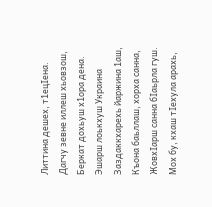Литтина дешех, т1ецIена.
Дагчу зевне иллеш хьовзош,
Беркат дохьуш х1ора дена.
Эшарш лоькхуш Украина
Заздаккхарехь йаржина 1аш,
Къона баьллаш, хорха санна,
ЖовхIарш санна бIаьрла гуш.
Мох бу, кхаш тIехула арахь,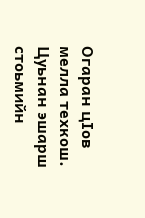Огаран цIов мелла техкош.
Цуьнан эшарш стоьмийн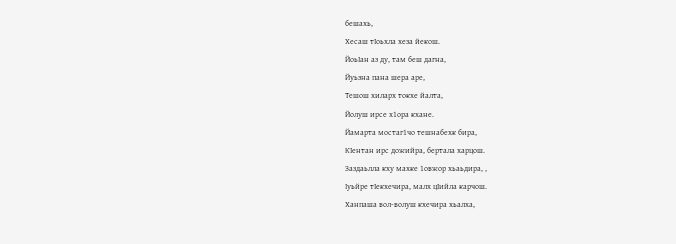бешахь,
Хесаш тIоьхла хеза йекош.
ЙоьIан аз ду, там беш дагна,
Йуьзна пана шера аре,
Тешош хиларх токхе йалта,
Йолуш ирсе х1ора кхане.
Йамарта мостаг1чо тешнабехк бира,
КIентан ирс дожийра, бертала харцош.
Заздаьлла кху махке 1овжор хьаьдира, ,
Iуьйре тIекхечира, малх цIийла карчош.
Ханпаша вол-волуш кхечира хьалха,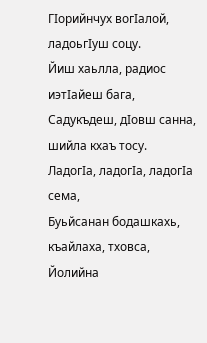ГIорийнчух вогIалой, ладоьгIуш соцу.
Йиш хаьлла, радиос иэтIайеш бага,
Садукъдеш, дIовш санна, шийла кхаъ тосу.
ЛадогIа, ладогIа, ладогIа сема,
Буьйсанан бодашкахь, къайлаха, тховса,
Йолийна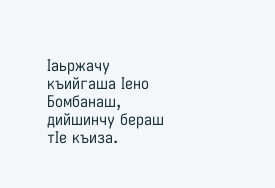Iаьржачу къийгаша Iено
Бомбанаш, дийшинчу бераш тIе къиза.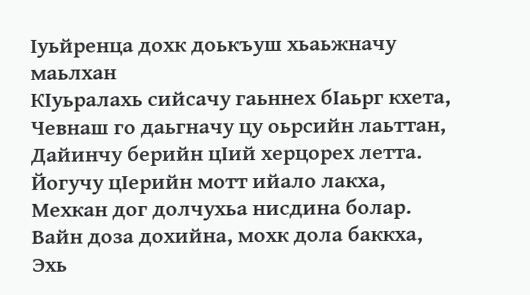Iуьйренца дохк доькъуш хьаьжначу маьлхан
КIуьралахь сийсачу гаьннех бIаьрг кхета,
Чевнаш го даьгначу цу оьрсийн лаьттан,
Дайинчу берийн цIий херцорех летта.
Йогучу цIерийн мотт ийало лакха,
Мехкан дог долчухьа нисдина болар.
Вайн доза дохийна, мохк дола баккха,
Эхь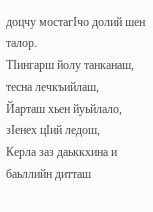доцчу мостагIчо долий шен талор.
ТIингарш йолу танканаш, тесна лечкъийлаш,
Йарташ хьен йуьйлало, зIенех цIий ледош,
Керла заз даьккхина и баьллийн дитташ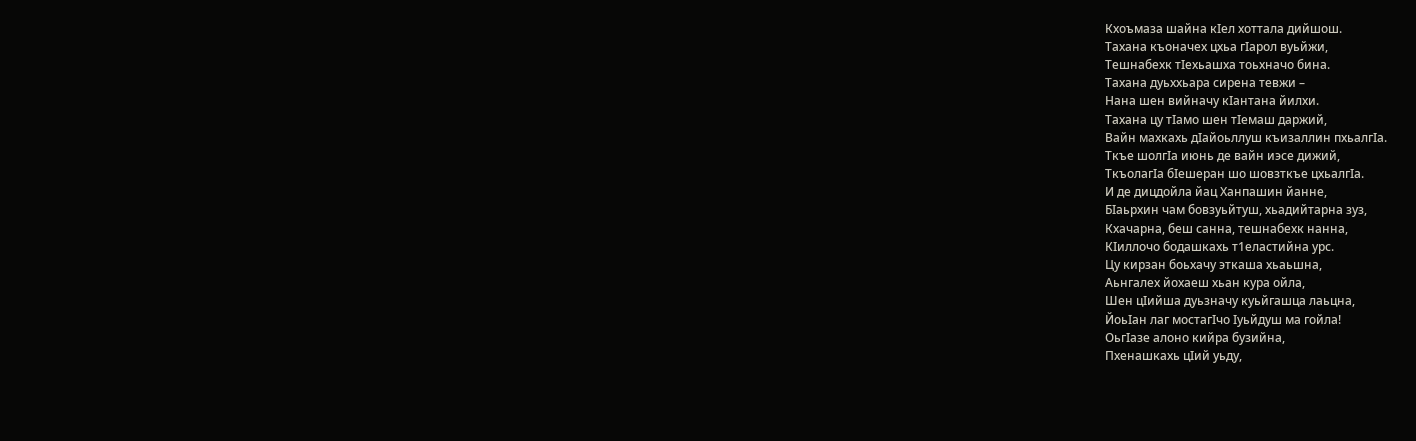Кхоъмаза шайна кIел хоттала дийшош.
Тахана къоначех цхьа гIарол вуьйжи,
Тешнабехк тIехьашха тоьхначо бина.
Тахана дуьххьара сирена тевжи –
Нана шен вийначу кIантана йилхи.
Тахана цу тIамо шен тIемаш даржий,
Вайн махкахь дIайоьллуш къизаллин пхьалгIа.
Ткъе шолгIа июнь де вайн иэсе дижий,
ТкъолагIа бIешеран шо шовзткъе цхьалгIа.
И де дицдойла йац Ханпашин йанне,
БIаьрхин чам бовзуьйтуш, хьадийтарна зуз,
Кхачарна, беш санна, тешнабехк нанна,
КIиллочо бодашкахь т1еластийна урс.
Цу кирзан боьхачу эткаша хьаьшна,
Аьнгалех йохаеш хьан кура ойла,
Шен цIийша дуьзначу куьйгашца лаьцна,
ЙоьIан лаг мостагIчо Iуьйдуш ма гойла!
ОьгIазе алоно кийра бузийна,
Пхенашкахь цIий уьду,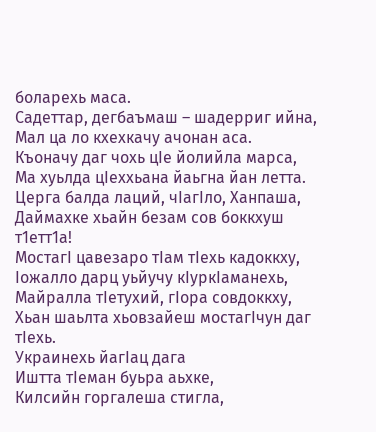боларехь маса.
Садеттар, дегбаъмаш – шадерриг ийна,
Мал ца ло кхехкачу ачонан аса.
Къоначу даг чохь цIе йолийла марса,
Ма хуьлда цIеххьана йаьгна йан летта.
Церга балда лаций, чIагIло, Ханпаша,
Даймахке хьайн безам сов боккхуш т1етт1а!
МостагI цавезаро тIам тIехь кадоккху,
Iожалло дарц уьйучу кIуркIаманехь,
Майралла тIетухий, гIора совдоккху,
Хьан шаьлта хьовзайеш мостагIчун даг тIехь.
Украинехь йагIац дага
Иштта тIеман буьра аьхке,
Килсийн горгалеша стигла,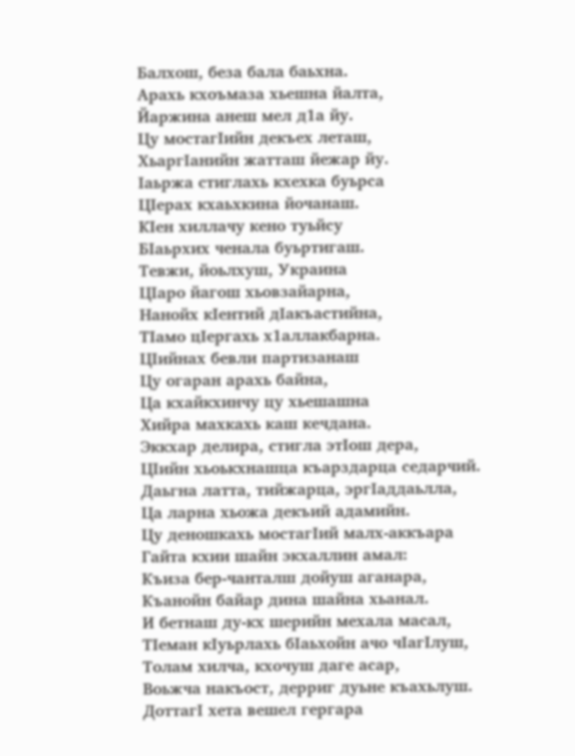Балхош, беза бала баьхна.
Арахь кхоъмаза хьешна йалта,
Йаржина анеш мел д1а йу.
Цу мостагIийн декъех леташ,
ХьаргIанийн жатташ йежар йу.
Iаьржа стиглахь кхехка буьрса
ЦIерах кхаьхкина йочанаш.
КIен хиллачу кено туьйсу
БIаьрхих ченала буьртигаш.
Тевжи, йоьлхуш, Украина
ЦIаро йагош хьовзайарна,
Нанойх кIентий дIакъастийна,
ТIамо цIергахь х1аллакбарна.
ЦIийнах бевли партизанаш
Цу огаран арахь байна,
Ца кхайкхинчу цу хьешашна
Хийра махкахь каш кечдана.
Эккхар делира, стигла этIош дера,
ЦIийн хьоькхнашца къарздарца седарчий.
Даьгна латта, тийжарца, эргIаддаьлла,
Ца ларна хьожа декъий адамийн.
Цу деношкахь мостагIий малх-аккъара
Гайта кхии шайн экхаллин амал:
Къиза бер-чанталш дойуш аганара,
Къанойн байар дина шайна хьанал.
И бетнаш ду-кх шерийн мехала масал,
ТIеман кIуьрлахь бIаьхойн ачо чIагIлуш,
Толам хилча, кхочуш даге асар,
Воьжча накъост, дерриг дуьне къахьлуш.
ДоттагI хета вешел гергара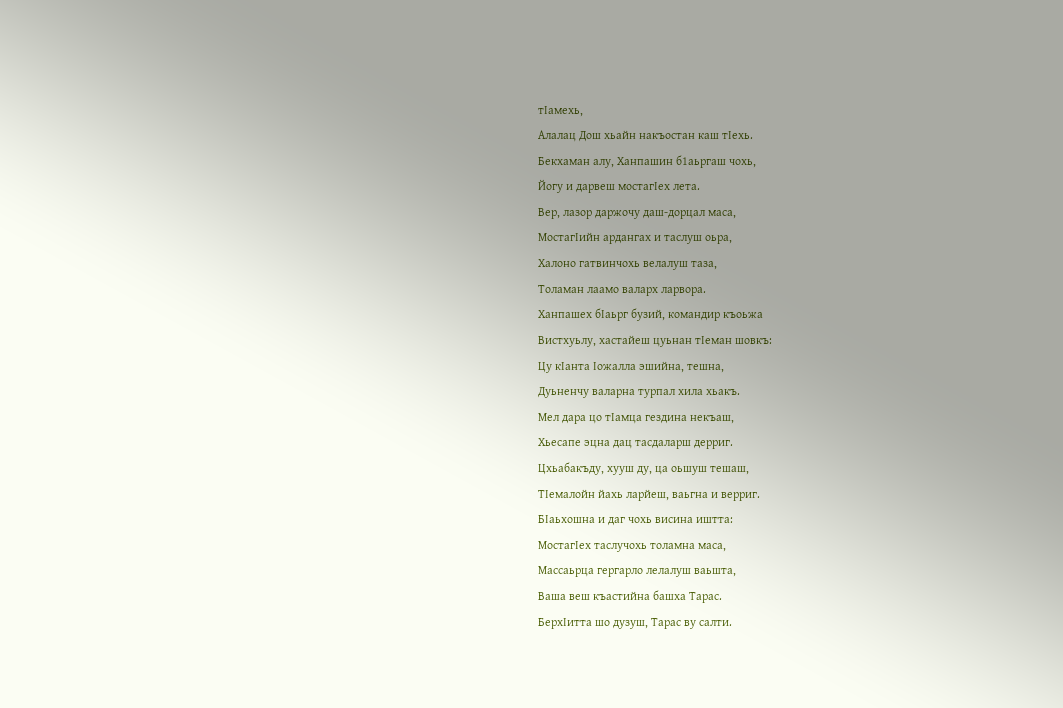тIамехь,
Алалац Дош хьайн накъостан каш тIехь.
Бекхаман алу, Ханпашин б1аьргаш чохь,
Йогу и дарвеш мостагIех лета.
Вер, лазор даржочу даш-дорцал маса,
МостагIийн ардангах и таслуш оьра,
Халоно гатвинчохь велалуш таза,
Толаман лаамо валарх ларвора.
Ханпашех бIаьрг бузий, командир къоьжа
Вистхуьлу, хастайеш цуьнан тIеман шовкъ:
Цу кIанта Iожалла эшийна, тешна,
Дуьненчу валарна турпал хила хьакъ.
Мел дара цо тIамца гездина некъаш,
Хьесапе эцна дац тасдаларш дерриг.
Цхьабакъду, хууш ду, ца оьшуш тешаш,
ТIемалойн йахь ларйеш, ваьгна и верриг.
БIаьхошна и даг чохь висина иштта:
МостагIех таслучохь толамна маса,
Массаьрца гергарло лелалуш ваьшта,
Ваша веш къастийна башха Тарас.
БерхIитта шо дузуш, Тарас ву салти.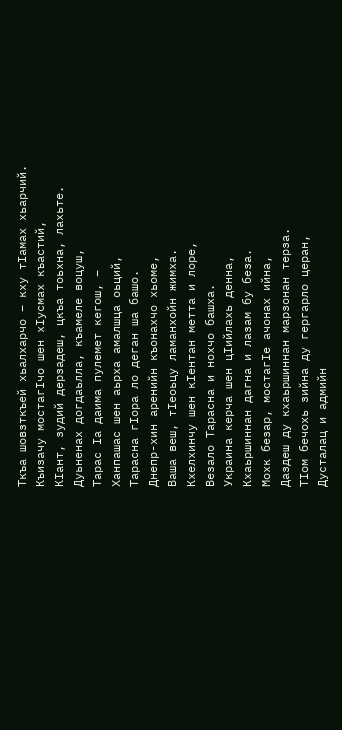Ткъа шовзткъей хьалхарчо – кху тIамах хьарчий.
Къизачу мостагIчо шен хIусмах къастий,
КIант, зудий дерзадеш, цкъа тоьхна, лахьте.
Дуьненах догдаьлла, къамеле воцуш,
Тарас Iа даима пулемет кегош, –
Ханпашас шен аьрха амалшца оьций,
Тарасна гIора ло деган ша башо.
Днепр-хин аренийн къонахчо хьоме,
Ваша веш, тIеоьцу ламанхойн жимха.
Кхелхинчу шен кIентан метта и лоре,
Везало Тарасна и нохчо башха.
Украина керча шен цIийлахь денна,
Кхаьршиннан дагна и лазам бу беза.
Мохк безар, мостагIе ачонах ийна,
Даздеш ду кхаьршиннан марзонан терза.
ТIом бечохь зийна ду гергарло церан,
Дусталац и адмийн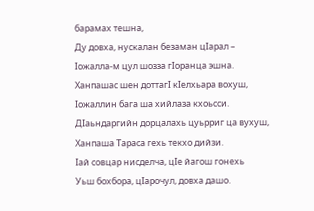барамах тешна,
Ду довха, нускалан безаман цIарал –
Iожалла-м цул шозза гIоранца эшна.
Ханпашас шен доттагI кIелхьара вохуш,
Iожаллин бага ша хийлаза кхоьсси.
ДIаьндаргийн дорцалахь цуьрриг ца вухуш,
Ханпаша Тараса гехь текхо дийзи.
Iай совцар нисделча, цIе йагош гонехь
Уьш бохбора, цIарочул, довха дашо.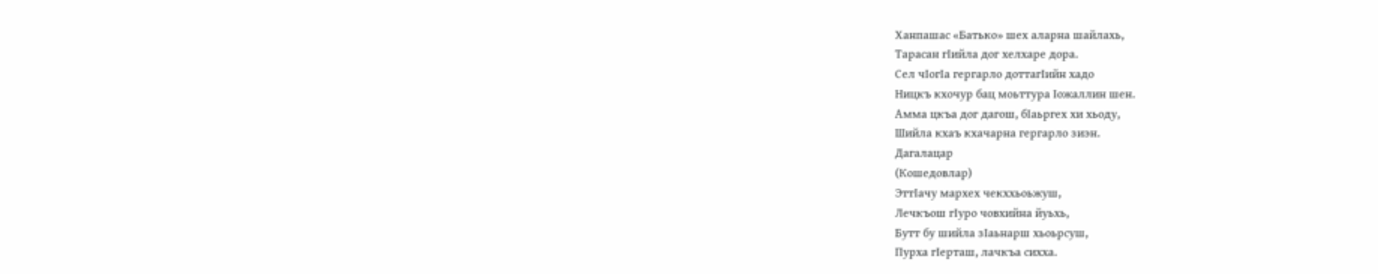Ханпашас «Батько» шех аларна шайлахь,
Тарасан гIийла дог хелхаре дора.
Сел чIогIа гергарло доттагIийн хадо
Ницкъ кхочур бац моьттура Iожаллин шен.
Амма цкъа дог дагош, бIаьргех хи хьоду,
Шийла кхаъ кхачарна гергарло зиэн.
Дагалацар
(Кошедовлар)
ЭттIачу мархех чекххьоьжуш,
Лечкъош гIуро човхийна йуьхь,
Бутт бу шийла зIаьнарш хьоьрсуш,
Пурха гIерташ, лачкъа сихха.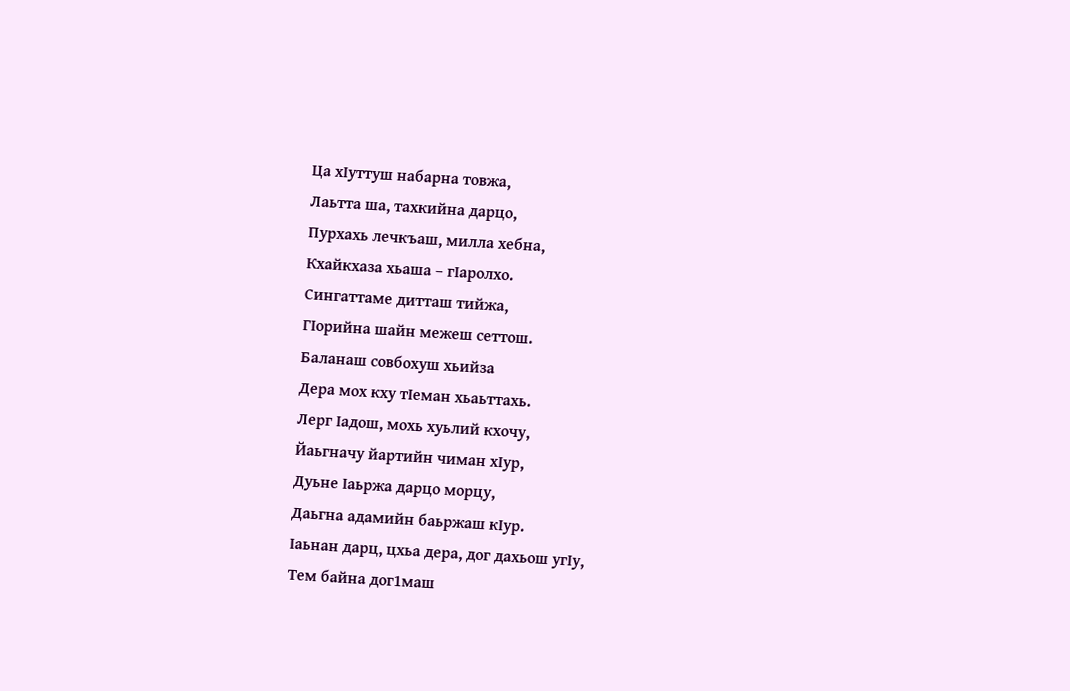Ца хIуттуш набарна товжа,
Лаьтта ша, тахкийна дарцо,
Пурхахь лечкъаш, милла хебна,
Кхайкхаза хьаша – гIаролхо.
Сингаттаме дитташ тийжа,
ГIорийна шайн межеш сеттош.
Баланаш совбохуш хьийза
Дера мох кху тIеман хьаьттахь.
Лерг Iадош, мохь хуьлий кхочу,
Йаьгначу йартийн чиман хIур,
Дуьне Iаьржа дарцо морцу,
Даьгна адамийн баьржаш кIур.
Iаьнан дарц, цхьа дера, дог дахьош угIу,
Тем байна дог1маш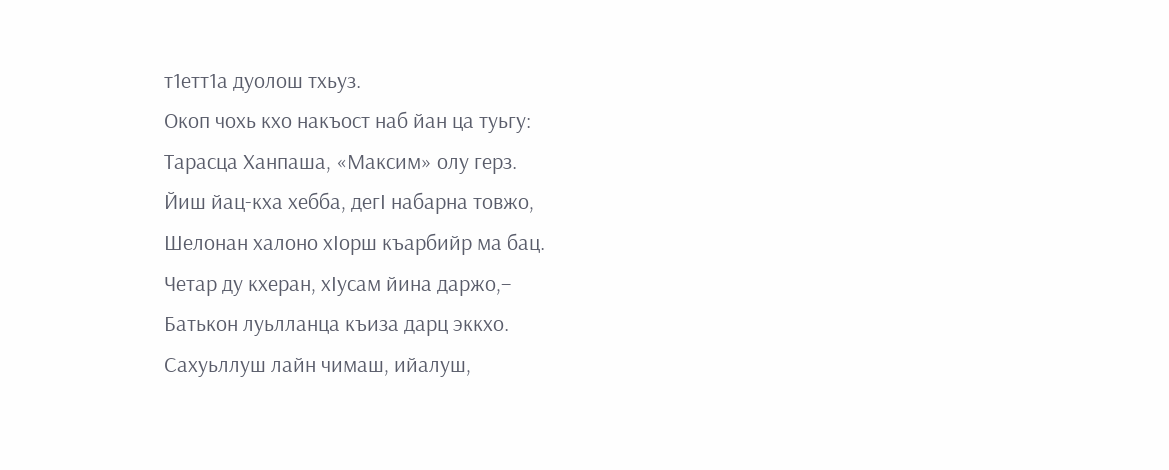т1етт1а дуолош тхьуз.
Окоп чохь кхо накъост наб йан ца туьгу:
Тарасца Ханпаша, «Максим» олу герз.
Йиш йац-кха хебба, дегI набарна товжо,
Шелонан халоно хIорш къарбийр ма бац.
Четар ду кхеран, хIусам йина даржо,–
Батькон луьлланца къиза дарц эккхо.
Сахуьллуш лайн чимаш, ийалуш,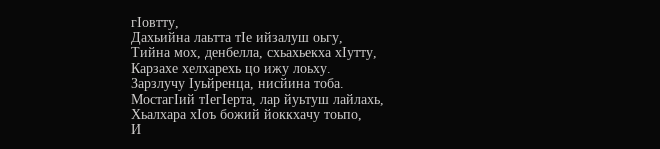гIовтту,
Дахьийна лаьтта тIе ийзалуш оьгу,
Тийна мох, денбелла, схьахьекха хIутту,
Карзахе хелхарехь цо ижу лоьху.
Зарзлучу Iуьйренца, нисйина тоба.
МостагIий тIегIерта, лар йуьтуш лайлахь,
Хьалхара хIоъ божий йоккхачу тоьпо,
И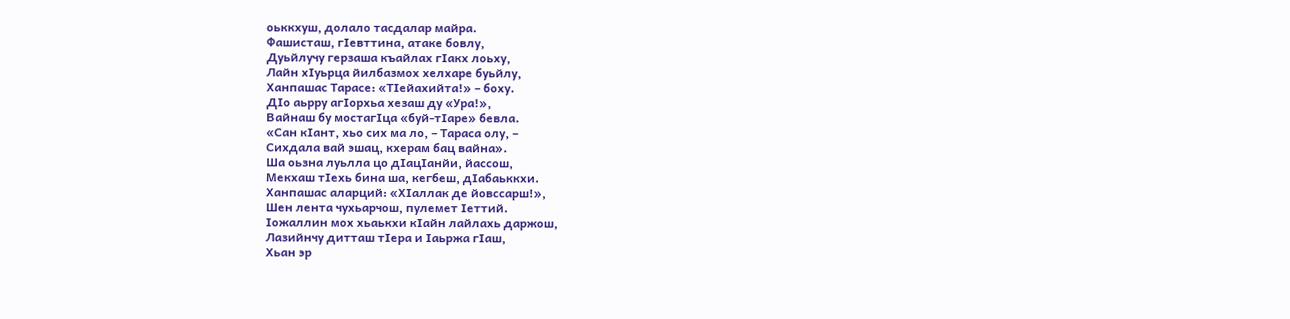оьккхуш, долало тасдалар майра.
Фашисташ, гIевттина, атаке бовлу,
Дуьйлучу герзаша къайлах гIакх лоьху,
Лайн хIуьрца йилбазмох хелхаре буьйлу,
Ханпашас Тарасе: «ТIейахийта!» – боху.
ДIо аьрру агIорхьа хезаш ду «Ура!»,
Вайнаш бу мостагIца «буй-тIаре» бевла.
«Сан кIант, хьо сих ма ло, – Тараса олу, –
Сихдала вай эшац, кхерам бац вайна».
Ша оьзна луьлла цо дIацIанйи, йассош,
Мекхаш тIехь бина ша, кегбеш, дIабаьккхи.
Ханпашас аларций: «ХIаллак де йовссарш!»,
Шен лента чухьарчош, пулемет Iеттий.
Iожаллин мох хьаькхи кIайн лайлахь даржош,
Лазийнчу дитташ тIера и Iаьржа гIаш,
Хьан эр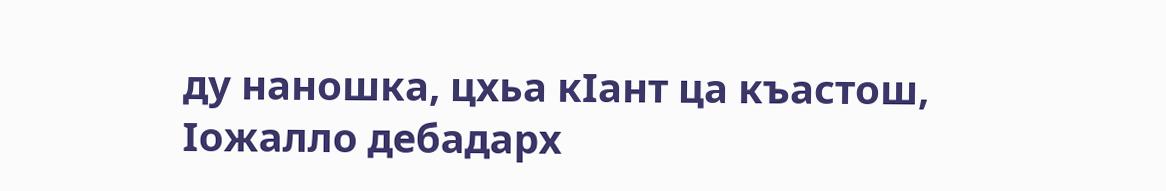ду наношка, цхьа кIант ца къастош,
Iожалло дебадарх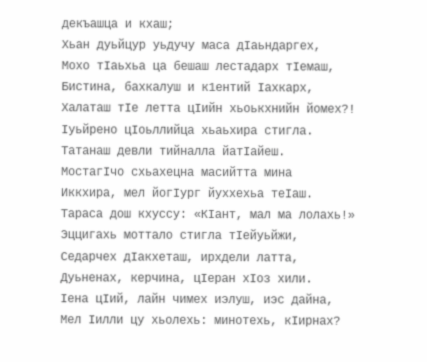декъашца и кхаш;
Хьан дуьйцур уьдучу маса дIаьндаргех,
Мохо тIаьхьа ца бешаш лестадарх тIемаш,
Бистина, бахкалуш и к1ентий Iахкарх,
Халаташ тIе летта цIийн хьоькхнийн йомех?!
Iуьйрено цIоьллийца хьаьхира стигла.
Татанаш девли тийналла йатIайеш.
МостагIчо схьахецна масийтта мина
Иккхира, мел йогIург йуххехьа теIаш.
Тараса дош кхуссу: «КIант, мал ма лолахь!»
Эццигахь моттало стигла тIейуьйжи,
Седарчех дIакхеташ, ирхдели латта,
Дуьненах, керчина, цIеран хIоз хили.
Iена цIий, лайн чимех иэлуш, иэс дайна,
Мел Iилли цу хьолехь: минотехь, кIирнах?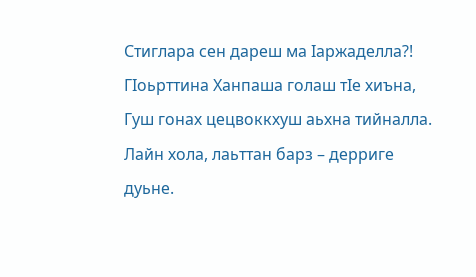Стиглара сен дареш ма Iаржаделла?!
ГIоьрттина Ханпаша голаш тIе хиъна,
Гуш гонах цецвоккхуш аьхна тийналла.
Лайн хола, лаьттан барз – дерриге дуьне.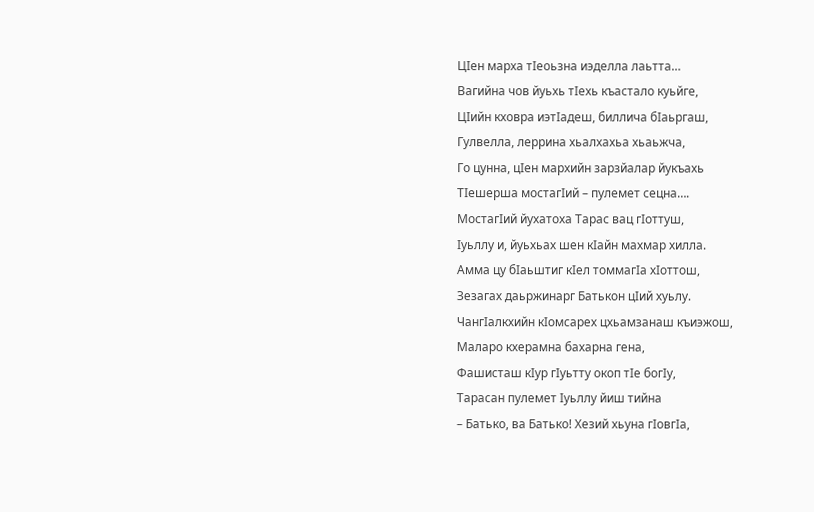ЦIен марха тIеоьзна иэделла лаьтта…
Вагийна чов йуьхь тIехь къастало куьйге,
ЦIийн кховра иэтIадеш, биллича бIаьргаш,
Гулвелла, леррина хьалхахьа хьаьжча,
Го цунна, цIен мархийн зарзйалар йукъахь
ТIешерша мостагIий – пулемет сецна….
МостагIий йухатоха Тарас вац гIоттуш,
Iуьллу и, йуьхьах шен кIайн махмар хилла.
Амма цу бIаьштиг кIел томмагIа хIоттош,
Зезагах даьржинарг Батькон цIий хуьлу.
ЧангIалкхийн кIомсарех цхьамзанаш къиэжош,
Маларо кхерамна бахарна гена,
Фашисташ кIур гIуьтту окоп тIе богIу,
Тарасан пулемет Iуьллу йиш тийна
– Батько, ва Батько! Хезий хьуна гIовгIа,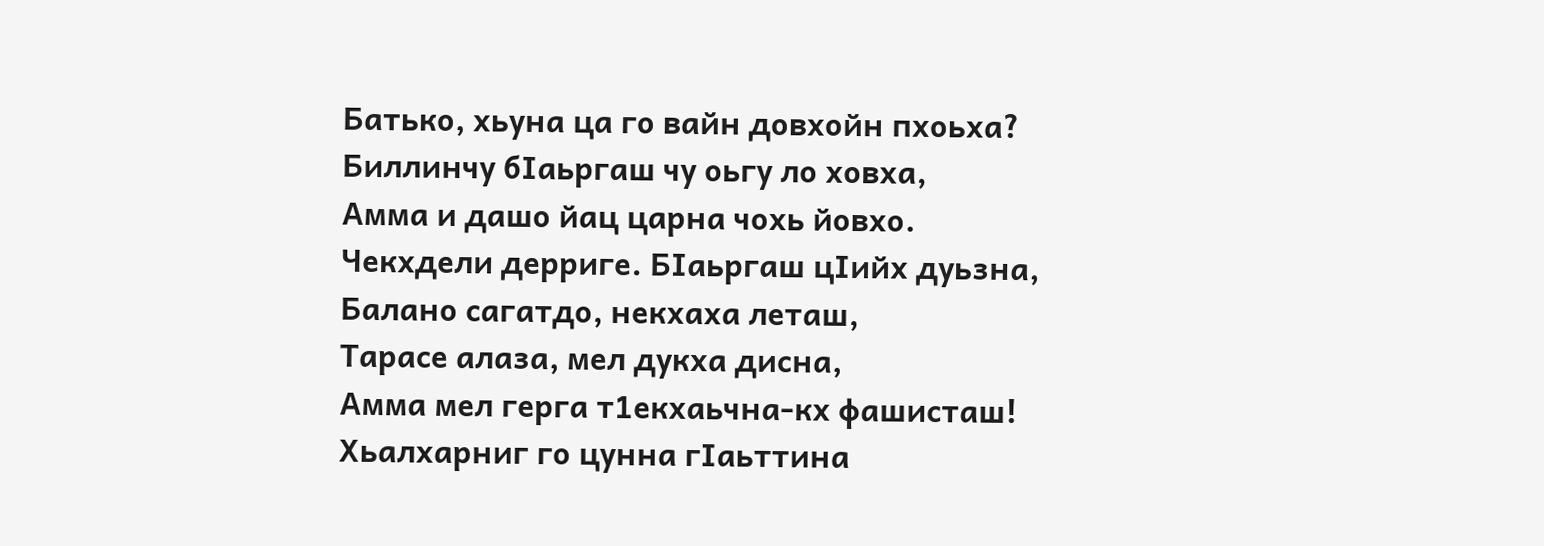Батько, хьуна ца го вайн довхойн пхоьха?
Биллинчу бIаьргаш чу оьгу ло ховха,
Амма и дашо йац царна чохь йовхо.
Чекхдели дерриге. БIаьргаш цIийх дуьзна,
Балано сагатдо, некхаха леташ,
Тарасе алаза, мел дукха дисна,
Амма мел герга т1екхаьчна-кх фашисташ!
Хьалхарниг го цунна гIаьттина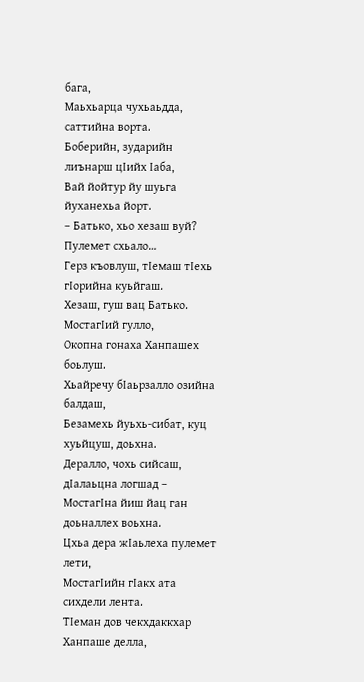бага,
Маьхьарца чухьаьдда, саттийна ворта.
Боберийн, зударийн лиънарш цIийх Iаба,
Вай йойтур йу шуьга йуханехьа йорт.
– Батько, хьо хезаш вуй? Пулемет схьало…
Герз къовлуш, тIемаш тIехь гIорийна куьйгаш.
Хезаш, гуш вац Батько. МостагIий гулло,
Окопна гонаха Ханпашех боьлуш.
Хьайречу бIаьрзалло озийна балдаш,
Безамехь йуьхь-сибат, куц хуьйцуш, доьхна.
Дералло, чохь сийсаш, дIалаьцна логшад –
МостагIна йиш йац ган доьналлех воьхна.
Цхьа дера жIаьлеха пулемет лети,
МостагIийн гIакх ата сихдели лента.
ТIеман дов чекхдаккхар Ханпаше делла,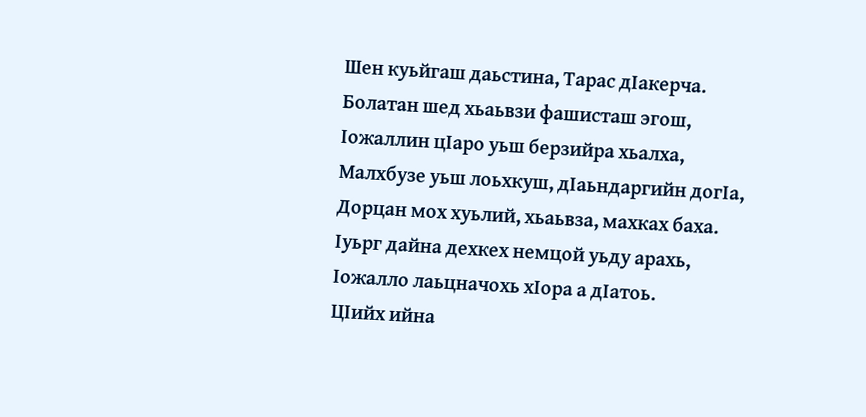Шен куьйгаш даьстина, Тарас дIакерча.
Болатан шед хьаьвзи фашисташ эгош,
Iожаллин цIаро уьш берзийра хьалха,
Малхбузе уьш лоьхкуш, дIаьндаргийн догIа,
Дорцан мох хуьлий, хьаьвза, махках баха.
Iуьрг дайна дехкех немцой уьду арахь,
Iожалло лаьцначохь хIора а дIатоь.
ЦIийх ийна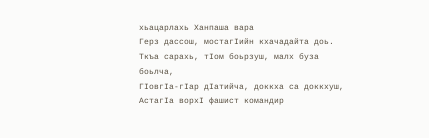хьацарлахь Ханпаша вара
Герз дассош, мостагIийн кхачадайта доь.
Ткъа сарахь, тIом боьрзуш, малх буза боьлча,
ГIовгIа-гIар дIатийча, доккха са доккхуш,
АстагIа ворхI фашист командир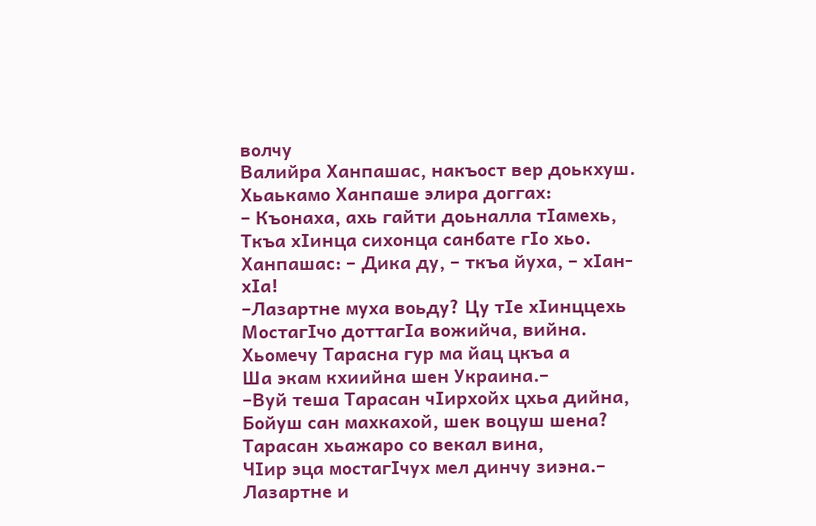волчу
Валийра Ханпашас, накъост вер доькхуш.
Хьаькамо Ханпаше элира доггах:
– Къонаха, ахь гайти доьналла тIамехь,
Ткъа хIинца сихонца санбате гIо хьо.
Ханпашас: – Дика ду, – ткъа йуха, – хIан-хIа!
–Лазартне муха воьду? Цу тIе хIинццехь
МостагIчо доттагIа вожийча, вийна.
Хьомечу Тарасна гур ма йац цкъа а
Ша экам кхиийна шен Украина.–
–Вуй теша Тарасан чIирхойх цхьа дийна,
Бойуш сан махкахой, шек воцуш шена?
Тарасан хьажаро со векал вина,
ЧIир эца мостагIчух мел динчу зиэна.–
Лазартне и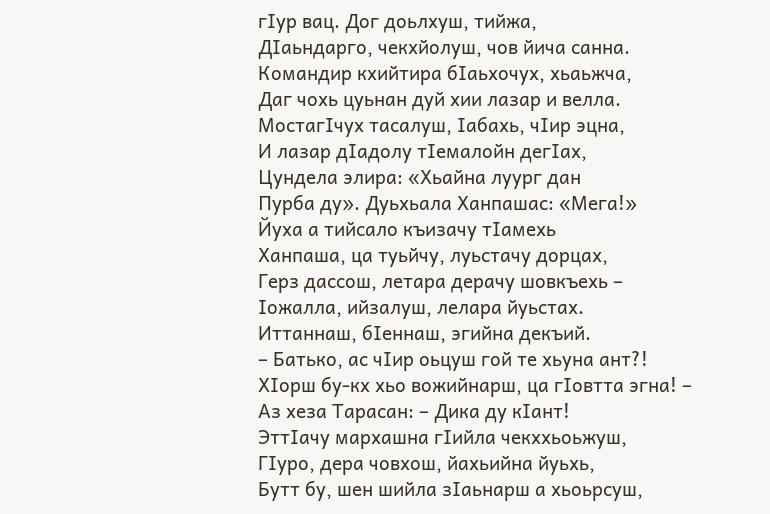гIур вац. Дог доьлхуш, тийжа,
ДIаьндарго, чекхйолуш, чов йича санна.
Командир кхийтира бIаьхочух, хьаьжча,
Даг чохь цуьнан дуй хии лазар и велла.
МостагIчух тасалуш, Iабахь, чIир эцна,
И лазар дIадолу тIемалойн дегIах,
Цундела элира: «Хьайна луург дан
Пурба ду». Дуьхьала Ханпашас: «Мега!»
Йуха а тийсало къизачу тIамехь
Ханпаша, ца туьйчу, луьстачу дорцах,
Герз дассош, летара дерачу шовкъехь –
Iожалла, ийзалуш, лелара йуьстах.
Иттаннаш, бIеннаш, эгийна декъий.
– Батько, ас чIир оьцуш гой те хьуна ант?!
ХIорш бу-кх хьо вожийнарш, ца гIовтта эгна! –
Аз хеза Тарасан: – Дика ду кIант!
ЭттIачу мархашна гIийла чекххьоьжуш,
ГIуро, дера човхош, йахьийна йуьхь,
Бутт бу, шен шийла зIаьнарш а хьоьрсуш,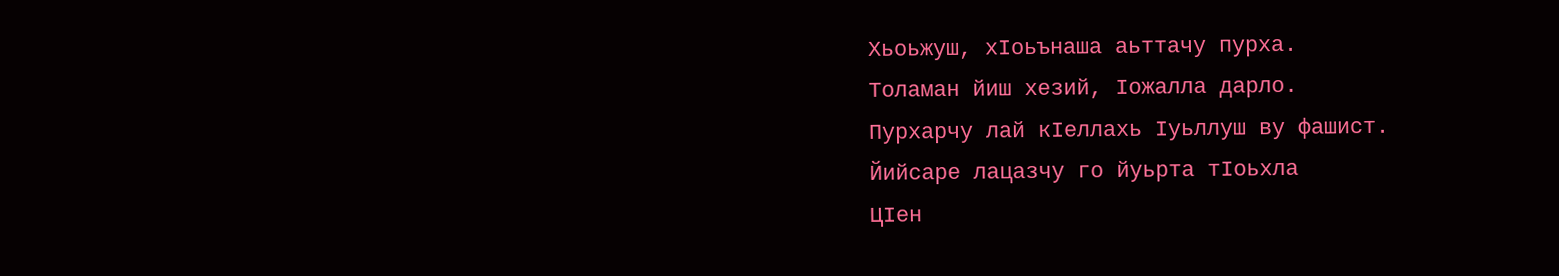Хьоьжуш, хIоьънаша аьттачу пурха.
Толаман йиш хезий, Iожалла дарло.
Пурхарчу лай кIеллахь Iуьллуш ву фашист.
Йийсаре лацазчу го йуьрта тIоьхла
ЦIен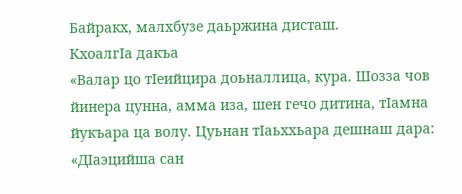Байракх, малхбузе даьржина дисташ.
КхоалгIа дакъа
«Валар цо тIеийцира доьналлица, кура. Шозза чов йинера цунна, амма иза, шен гечо дитина, тIамна йукъара ца волу. Цуьнан тIаьххьара дешнаш дара: «ДIаэцийша сан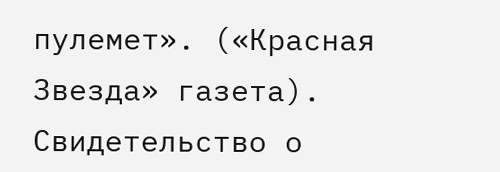пулемет». («Красная Звезда» газета).
Свидетельство о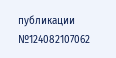публикации №124082107062